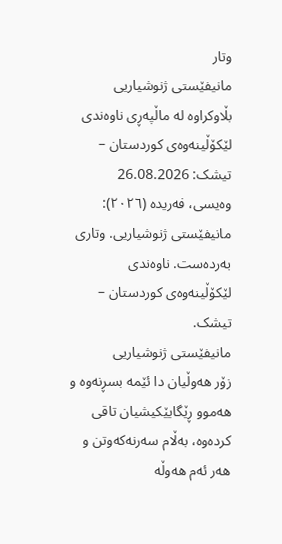وتار
مانیفێستی ژنوشیاریی
بڵاوکراوە لە ماڵپەڕی ناوەندی لێکۆڵینەوەی کوردستان – تیشک: 26.08.2026
وەیسی، فەریدە (٢٠٢٦): مانیفێستی ژنوشیاریی. وتاری بەردەست. ناوەندی لێکۆڵینەوەی کوردستان – تیشک.
مانیفێستی ژنوشیاریی
زۆر هەوڵیان دا ئێمە بسڕنەوە و هەموو ڕێگایێکیشیان تاقی کردەوە، بەڵام سەرنەکەوتن و هەر ئەم هەوڵە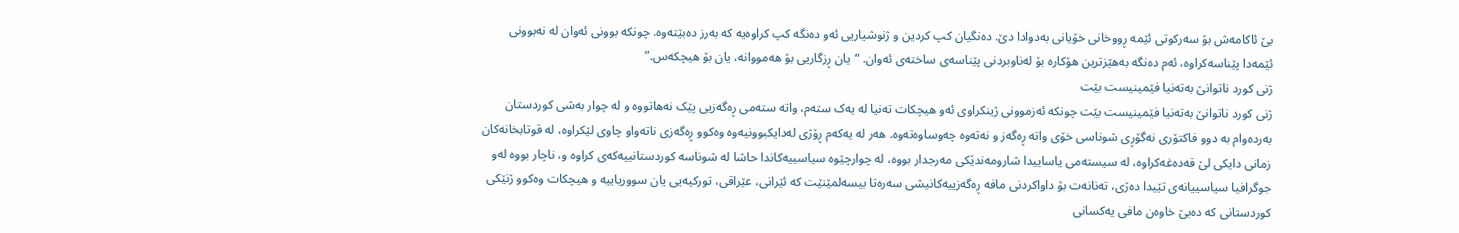بێ ئاکامەش بۆ سەرکوتی ئێمە ڕووخانی خۆیانی بەدوادا دێ. دەنگیان کپ کردین و ژنوشیاریی ئەو دەنگە کپ کراوەیە کە بەرز دەبێتەوە. چونکە بوونی ئەوان لە نەبوونی ئێمەدا پێناسەکراوە، ئەم دەنگە بەهێزترین هۆکارە بۆ لەناوبردنی پێناسەی ساختەی ئەوان. “یان ڕزگاریی بۆ هەمووانە، یان بۆ هیچکەس.”
ژنی کورد ناتوانێ بەتەنیا فێمینیست بێت
ژنی کورد ناتوانێ بەتەنیا فێمینیست بێت چونکە ئەزموونی ژینکراوی ئەو هیچکات تەنیا لە یەک ستەم، واتە ستەمی ڕەگەزیی پێک نەهاتووە و لە چوار بەشی کوردستان بەردەوام بە دوو فاکتۆری نەگۆڕی شوناسی خۆی واتە ڕەگەز و نەتەوە چەوساوەتەوە. هەر لە یەکەم ڕۆژی لەدایکبوونیەوە وەکوو ڕەگەزی ناتەواو چاوی لێکراوە، لە قوتابخانەکان زمانی دایکی لێ قەدەغەکراوە، لە سیستەمی یاساییدا شارومەندێکی مەرجدار بووە، لە چوارچێوە سیاسییەکاندا حاشا لە شوناسە کوردستانییەکەی کراوە و، ناچار بووە لەو جوگرافیا سیاسییانەی تێیدا دەژی، تەنانەت بۆ داواکردنی مافە ڕەگەزییەکانیشی سەرەتا بیسەلمێنێت کە ئێرانی، عێراقی، تورکیەیی یان سووریاییە و هیچکات وەکوو ژنێکی کوردستانی کە دەبێ خاوەن مافی یەکسانی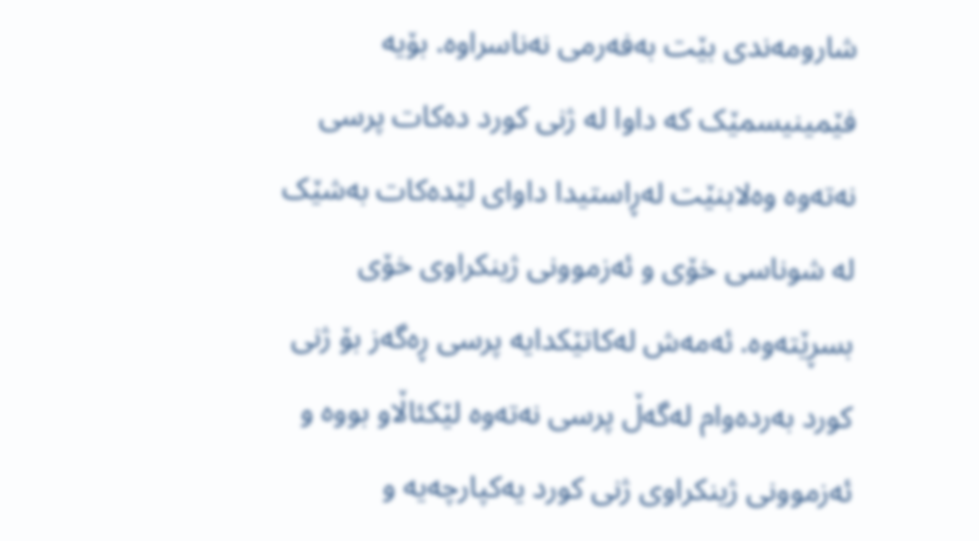شارومەندی بێت بەفەرمی نەناسراوە. بۆیە فێمینیسمێک کە داوا لە ژنی کورد دەکات پرسی نەتەوە وەلابنێت لەڕاستیدا داوای لێدەکات بەشێک لە شوناسی خۆی و ئەزموونی ژینکراوی خۆی بسڕێتەوە. ئەمەش لەکاتێکدایە پرسی ڕەگەز بۆ ژنی کورد بەردەوام لەگەڵ پرسی نەتەوە لێکئاڵاو بووە و ئەزموونی ژینکراوی ژنی کورد یەکپارچەیە و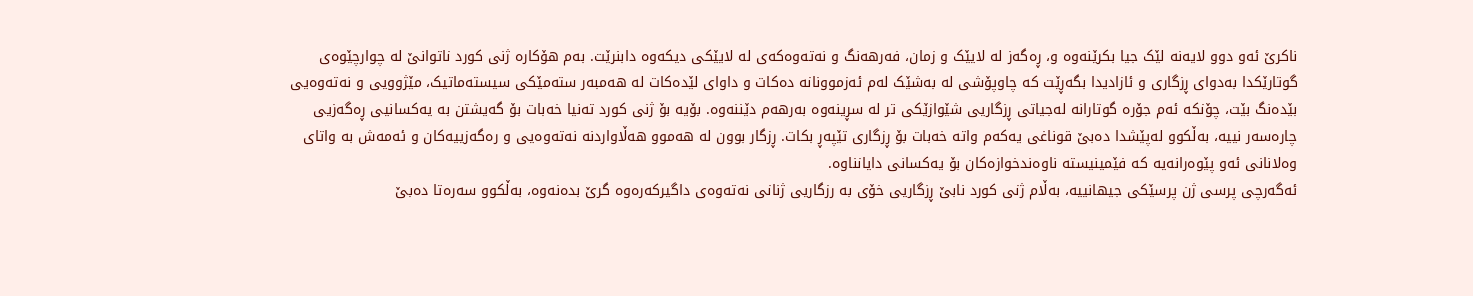ناکرێ ئەو دوو لایەنە لێک جیا بکرێنەوە و، ڕەگەز لە لایێک و زمان، فەرهەنگ و نەتەوەکەی لە لایێکی دیکەوە دابنرێت. بەم هۆکارە ژنی کورد ناتوانێ لە چوارچێوەی گوتارێکدا بەدوای ڕزگاری و ئازادیدا بگەڕێت کە چاوپۆشی لە بەشێک لەم ئەزموونانە دەکات و داوای لێدەکات لە هەمبەر ستەمێکی سیستەماتیک، مێژوویی و نەتەوەیی بێدەنگ بێت، چۆنکە ئەم جۆرە گوتارانە لەجیاتی ڕزگاریی شێوازێکی تر لە سڕینەوە بەرهەم دێننەوە. بۆیە بۆ ژنی کورد تەنیا خەبات بۆ گەیشتن بە یەکسانیی ڕەگەزیی چارەسەر نییە، بەڵکوو لەپێشدا دەبێ قوناغی یەکەم واتە خەبات بۆ ڕزگاری تێپەڕ بکات. ڕزگار بوون لە هەموو هەڵاواردنە نەتەوەیی و رەگەزییەکان و ئەمەش بە واتای وەلانانی ئەو پێوەرانەیە کە فێمینیستە ناوەندخوازەکان بۆ یەکسانی دایانناوە.
ئەگەرچی پرسی ژن پرسێکی جیهانییە، بەڵام ژنی کورد نابێ ڕزگاریی خۆی بە رزگاریی ژنانی نەتەوەی داگیرکەرەوە گرێ بدەنەوە، بەڵکوو سەرەتا دەبێ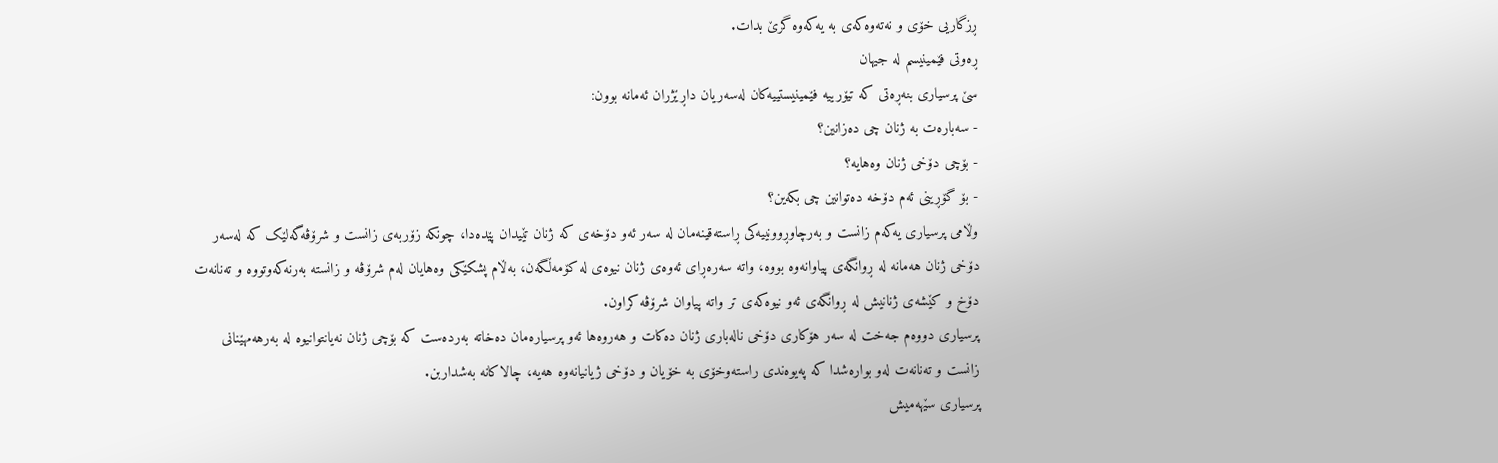ڕزگاریی خۆی و نەتەوەکەی بە یەکەوە گرێ بدات.
ڕەوتی فێمینیسم لە جیهان
سێ پرسیاری بنەڕەتی کە تیۆرییە فێمینیستییەکان لەسەریان داڕێژران ئەمانە بوون:
- سەبارەت بە ژنان چی دەزانین؟
- بۆچی دۆخی ژنان وەهایە؟
- بۆ گۆڕینی ئەم دۆخە دەتوانین چی بکەین؟
وڵامی پرسیاری یەکەم زانست و بەرچاوڕوونییەکی ڕاستەقینەمان لە سەر ئەو دۆخەی کە ژنان تێیدان پێدەدا، چونکە زۆربەی زانست و شرۆڤەگەلێک کە لەسەر دۆخی ژنان هەمانە لە ڕوانگەی پیاوانەوە بووە، واتە سەرەڕای ئەوەی ژنان نیوەی لە کۆمەڵگەن، بەڵام پشکێکی وەهایان لەم شرۆڤە و زانستە بەرنەکەوتووە و تەنانەت دۆخ و کێشەی ژنانیش لە ڕوانگەی ئەو نیوەکەی تر واتە پیاوان شرۆڤە کراون.
پرسیاری دووەم جەخت لە سەر هۆکاری دۆخی نالەباری ژنان دەکات و هەروەها ئەو پرسیارەمان دەخاتە بەردەست کە بۆچی ژنان نەیانتوانیوە لە بەرهەمهێنانی زانست و تەنانەت لەو بوارەشدا کە پەیوەندی راستەوخۆی بە خۆیان و دۆخی ژیانیانەوە هەیە، چالاکانە بەشداربن.
پرسیاری سێهەمیش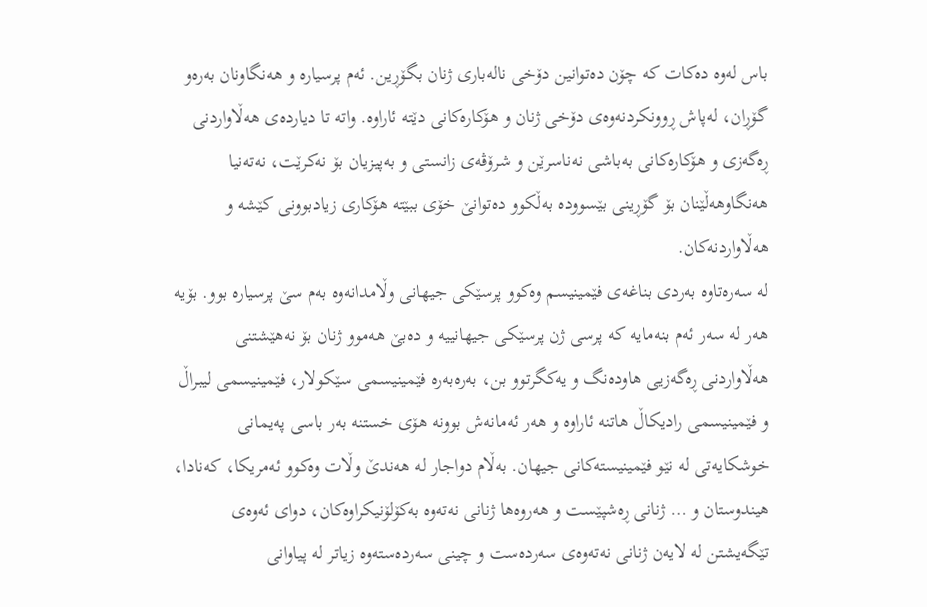باس لەوە دەکات کە چۆن دەتوانین دۆخی نالەباری ژنان بگۆڕین. ئەم پرسیارە و هەنگاونان بەرەو گۆڕان، لەپاش ڕوونکردنەوەی دۆخی ژنان و هۆکارەکانی دێتە ئاراوە. واتە تا دیاردەی هەڵاواردنی ڕەگەزی و هۆکارەکانی بەباشى نەناسرێن و شرۆڤەی زانستی و بەپیزیان بۆ نەکرێت، نەتەنیا هەنگاوهەڵێنان بۆ گۆڕینی بێسوودە بەڵکوو دەتوانێ خۆی ببێتە هۆکاری زیادبوونی کێشە و هەڵاواردنەکان.
لە سەرەتاوە بەردی بناغەی فێمینیسم وەکوو پرسێکی جیهانی وڵامدانەوە بەم سێ پرسیارە بوو. بۆیە هەر لە سەر ئەم بنەمایە کە پرسی ژن پرسێکی جیهانییە و دەبێ هەموو ژنان بۆ نەهێشتنی هەڵاواردنی ڕەگەزیی هاودەنگ و یەکگرتوو بن، بەرەبەرە فێمینیسمی سێکولار، فێمینیسمی لیبراڵ و فێمینیسمی رادیکاڵ هاتنە ئاراوە و هەر ئەمانەش بوونە هۆی خستنە بەر باسی پەیمانی خوشکایەتی لە نێو فێمینیستەکانی جیهان. بەڵام دواجار لە هەندێ وڵات وەکوو ئەمریکا، کەنادا، هیندوستان و … ژنانی ڕەشپێست و هەروەها ژنانی نەتەوە بەکۆلۆنیکراوەکان، دوای ئەوەی تێگەیشتن لە لايەن ژنانی نەتەوەی سەردەست و چینی سەردەستەوە زیاتر لە پیاوانی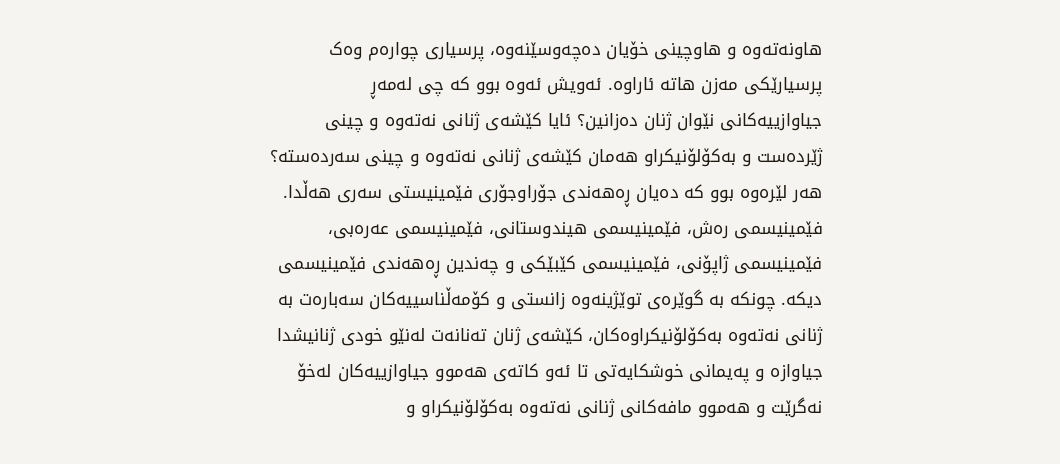هاونەتەوە و هاوچینی خۆیان دەچەوسێنەوە، پرسیاری چوارەم وەک پرسیارێکی مەزن هاتە ئاراوە. ئەویش ئەوە بوو کە چی لەمەڕ جیاوازییەکانی نێوان ژنان دەزانین؟ ئایا کێشەی ژنانی نەتەوە و چینی ژێردەست و بەکۆلۆنیکراو هەمان کێشەی ژنانی نەتەوە و چینی سەردەستە؟ هەر لێرەوە بوو کە دەیان ڕەهەندی جۆراوجۆری فێمینیستی سەری هەڵدا. فێمینیسمی رەش، فێمینیسمی هیندوستانی، فێمینیسمی عەرەبی، فێمینیسمی ژاپۆنی، فێمینیسمی کێبێکی و چەندین ڕەهەندی فێمینیسمی دیکە. چونکە بە گوێرەی توێژینەوە زانستی و کۆمەڵناسییەکان سەبارەت بە ژنانی نەتەوە بەکۆلۆنیکراوەکان، کێشەی ژنان تەنانەت لەنێو خودی ژنانیشدا جیاوازە و پەیمانی خوشکایەتی تا ئەو کاتەی هەموو جیاوازییەکان لەخۆ نەگرێت و هەموو مافەکانی ژنانی نەتەوە بەکۆلۆنیکراو و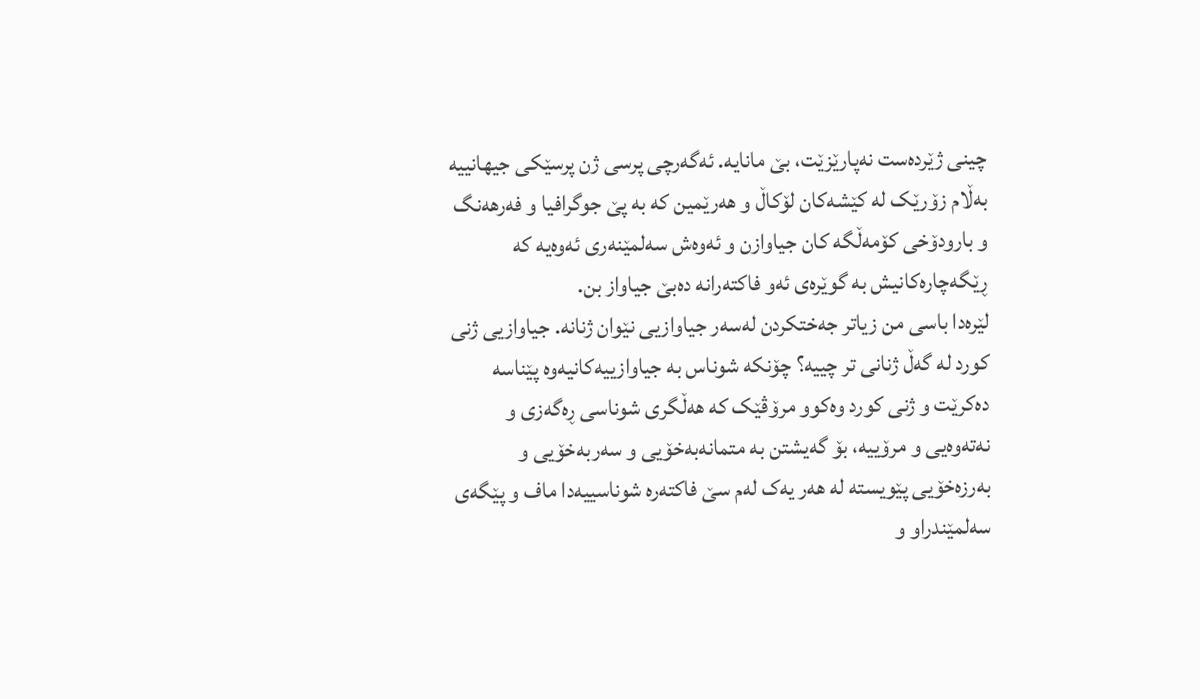چینی ژێردەست نەپارێزێت، بێ مانایە. ئەگەرچی پرسی ژن پرسێکی جیهانییە بەڵام زۆرێک لە کێشەکان لۆکاڵ و هەرێمین کە بە پێ جوگرافیا و فەرهەنگ و بارودۆخی کۆمەڵگە کان جیاوازن و ئەوەش سەلمێنەری ئەوەیە کە ڕێگەچارەکانیش بە گوێرەی ئەو فاکتەرانە دەبێ جیاواز بن.
لێرەدا باسی من زیاتر جەختکردن لەسەر جیاوازیی نێوان ژنانە. جیاوازیی ژنی کورد لە گەڵ ژنانی تر چییە؟ چۆنکە شوناس بە جیاوازییەکانیەوە پێناسە دەکرێت و ژنی کورد وەکوو مرۆڤێک کە هەڵگری شوناسی ڕەگەزی و نەتەوەیی و مرۆییە، بۆ گەیشتن بە متمانەبەخۆیی و سەربەخۆیی و بەرزەخۆیی پێویستە لە هەر یەک لەم سێ فاکتەرە شوناسییەدا ماف و پێگەی سەلمێندراو و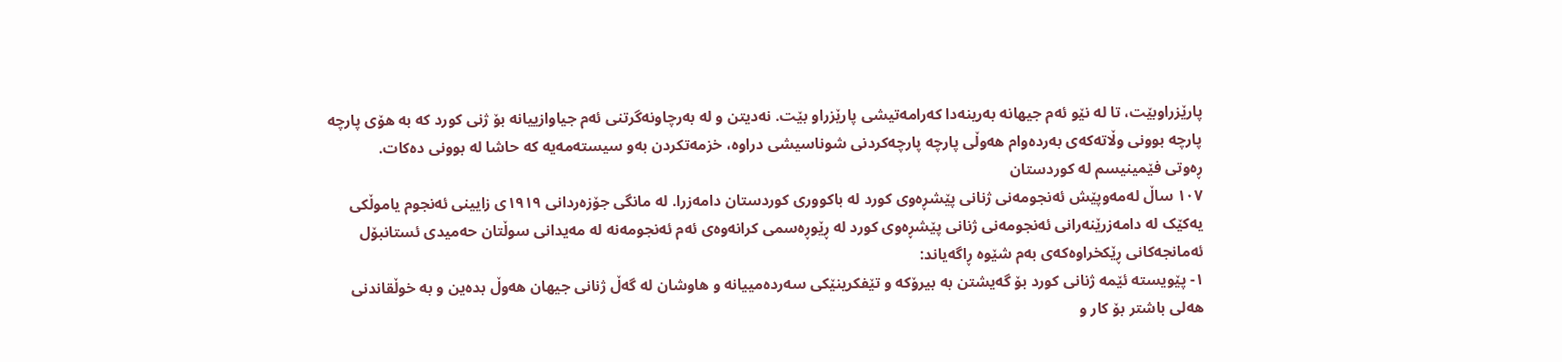پارێزراوبێت، تا لە نێو ئەم جیهانە بەرینەدا کەرامەتیشی پارێزراو بێت. نەدیتن و لە بەرچاونەگرتنی ئەم جیاوازییانە بۆ ژنی کورد کە بە هۆی پارچە پارچە بوونی وڵاتەکەی بەردەوام هەوڵی پارچە پارچەکردنی شوناسیشی دراوە، خزمەتکردن بەو سیستەمەیە کە حاشا لە بوونی دەکات.
ڕەوتی فێمینیسم لە کوردستان
١٠٧ ساڵ لەمەوپێش ئەنجومەنی ژنانی پێشڕەوی کورد لە باکووری کوردستان دامەزرا. لە مانگی جۆزەردانی ١٩١٩ی زایینی ئەنجوم یاموڵکی یەکێک لە دامەزرێنەرانی ئەنجومەنی ژنانی پێشڕەوی کورد لە ڕێوڕەسمی کرانەوەی ئەم ئەنجومەنە لە مەیدانی سوڵتان حەمیدی ئستانبۆل ئەمانجەکانی ڕێکخراوەکەی بەم شێوە ڕاگەیاند:
١- پێویستە ئێمە ژنانی کورد بۆ گەیشتن بە بیرۆکە و تێفکرینێکی سەردەمییانە و هاوشان لە گەڵ ژنانی جیهان هەوڵ بدەین و بە خوڵقاندنی هەلی باشتر بۆ کار و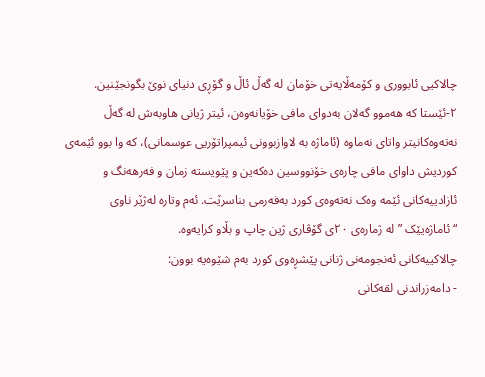چالاکیی ئابووری و کۆمەڵایەتی خۆمان لە گەڵ ئاڵ و گۆڕی دنیای نوێ بگونجێنین.
٢-ئێستا کە هەموو گەلان بەدوای مافی خۆیانەوەن، ئیتر ژیانی هاوبەش لە گەڵ نەتەوەکانیتر واتای نەماوە (ئاماژە بە لاوازبوونی ئیمپراتۆریی عوسمانی)، کە وا بوو ئێمەی کوردیش داوای مافی چارەی خۆنووسین دەکەین و پێویستە زمان و فەرهەنگ و ئازادییەکانی ئێمە وەک نەتەوەی کورد بەفەرمی بناسرێت. ئەم وتارە لەژێر ناوی “ئاماژەیێک ” لە ژمارەی ٢٠ی گۆڤاری ژین چاپ و بڵاو کرایەوە.
چالاکییەکانی ئەنجومەنی ژنانی پێشڕەوی کورد بەم شێوەیە بوون:
- دامەزراندنی لقەکانی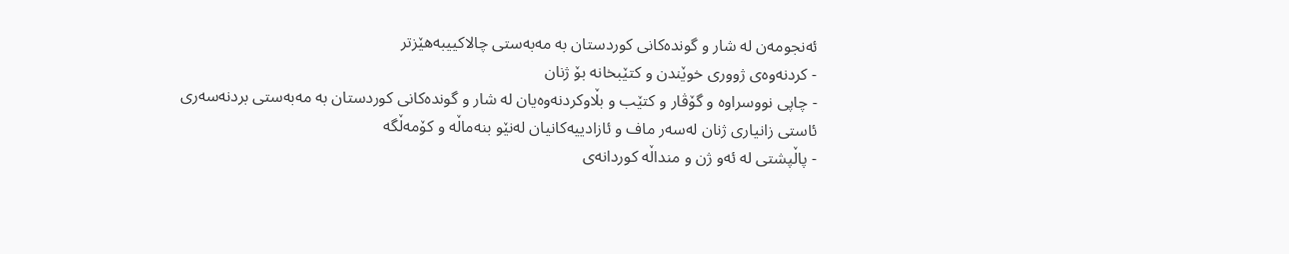ئەنجومەن لە شار و گوندەکانی کوردستان بە مەبەستی چالاکییبەهێزتر
- کردنەوەی ژووری خوێندن و کتێبخانە بۆ ژنان
- چاپی نووسراوە و گۆڤار و کتێب و بڵاوکردنەوەیان لە شار و گوندەکانی کوردستان بە مەبەستی بردنەسەری ئاستی زانیاری ژنان لەسەر ماف و ئازادییەکانیان لەنێو بنەماڵە و کۆمەڵگە
- پاڵپشتی لە ئەو ژن و منداڵە کوردانەی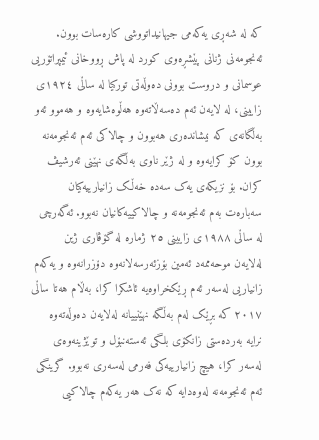کە لە شەڕی یەکەمی جیهانیداتووشی کارەسات بوون.
ئەنجومەنی ژنانی پێشڕەوی کورد لە پاش ڕووخانی ئیمپراتۆریی عوسمانی و دروست بوونی دەوڵەتی تورکیا لە ساڵی ١٩٢٤ی زایینی، لە لایەن ئەم دەسەڵاتەوە هەڵوەشایەوە و هەموو ئەو بەڵگانەی کە نیشاندەری هەبوون و چالاکی ئەم ئەنجومەنە بوون کۆ کرایەوە و لە ژێر ناوی بەڵگەی نهێنی ئەرشیڤ کران. بۆ نزیکەی یەک سەدە خەڵک زانیارییەکیان سەبارەت بەم ئەنجومەنە و چالاکییەکانیان نەبوو. ئەگەرچی لە ساڵی ١٩٨٨ی زایینی ٢٥ ژمارە لە گۆڤاری ژین لەلایەن موحەممەد ئەمین بۆزئەرسەلانەوە دۆزرانەوە و یەکەم زانیاریی لەسەر ئەم ڕێکخراوەیە ئاشکرا کرا، بەڵام هەتا ساڵی ٢٠١٧ کە بڕێک لەم بەڵگە نهێنییانە لەلایەن دەوڵەتەوە نرایە بەردەستی زانکۆی بلگی ئەستەنبۆل و توێژینەوەی لەسەر کرا، هیچ زانیارییەکی فەرمی لەسەری نەبوو. گرینگی ئەم ئەنجومەنە لەوەدايە کە نەک هەر یەکەم چالاکیی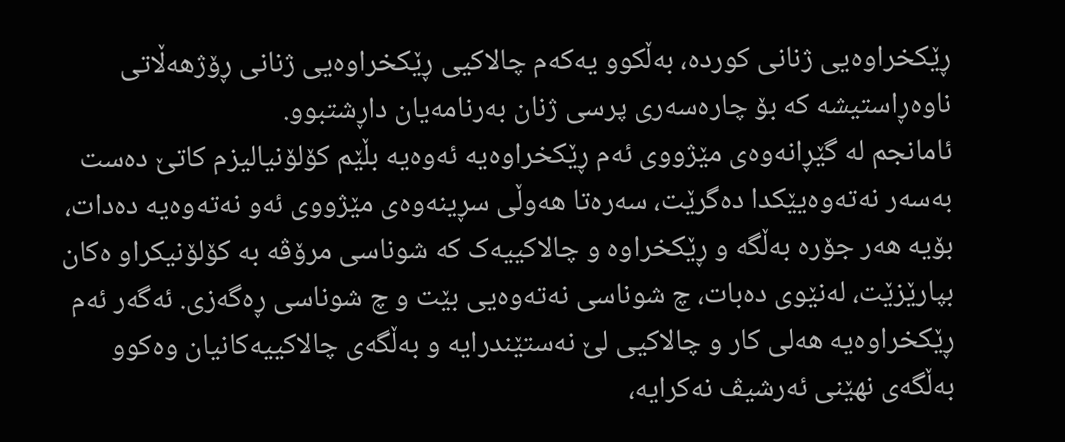ڕێکخراوەیی ژنانی کوردە، بەڵکوو یەکەم چالاکیی ڕێکخراوەیی ژنانی ڕۆژهەڵاتی ناوەڕاستیشە کە بۆ چارەسەری پرسی ژنان بەرنامەیان داڕشتبوو.
ئامانجم لە گێڕانەوەی مێژووی ئەم ڕێکخراوەیە ئەوەیە بڵێم کۆلۆنیالیزم کاتێ دەست بەسەر نەتەوەیێکدا دەگرێت، سەرەتا هەوڵی سڕینەوەی مێژووی ئەو نەتەوەیە دەدات، بۆیە هەر جۆرە بەڵگە و ڕێکخراوە و چالاکییەک کە شوناسی مرۆڤە بە کۆلۆنیکراو ەکان بپارێزێت، لەنێوی دەبات، چ شوناسی نەتەوەیی بێت و چ شوناسی ڕەگەزی. ئەگەر ئەم ڕێکخراوەیە هەلی کار و چالاکیی لێ نەستێندرایە و بەڵگەی چالاکییەکانیان وەکوو بەڵگەی نهێنی ئەرشیڤ نەکرایە،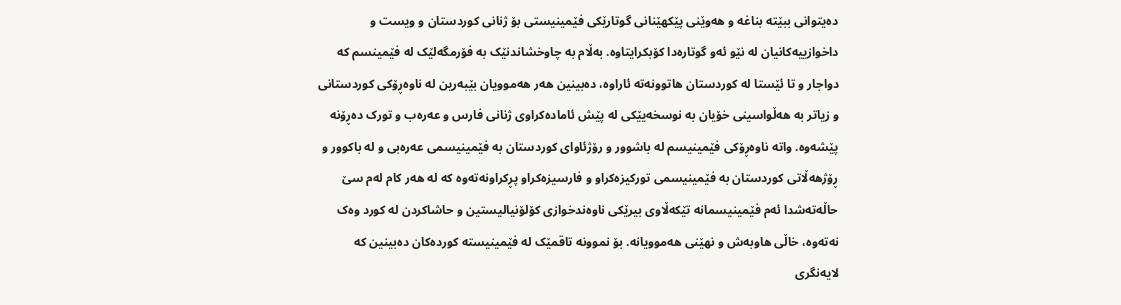دەیتوانی ببێتە بناغە و هەوێنی پێکهێنانی گوتارێکی فێمینیستی بۆ ژنانی کوردستان و ویست و داخوازییەکانیان لە نێو ئەو گوتارەدا کۆبکرایتاوە. بەڵام بە چاوخشاندنێک بە فۆرمگەلێک لە فێمینسم کە دواجار و تا ئێستا لە کوردستان هاتوونەتە ئاراوە، دەبینین هەر هەموویان بێبەرین لە ناوەڕۆکی کوردستانی و زیاتر بە هەڵواسینی خۆیان بە نوسخەیێکی لە پێش ئامادەکراوی ژنانی فارس و عەرەب و تورک دەڕۆنە پێشەوە. واتە ناوەڕۆکی فێمینیسم لە باشوور و رۆژئاوای کوردستان بە فێمینیسمی عەرەبی و لە باکوور و ڕۆژهەڵاتی کوردستان بە فێمینیسمی تورکیزەکراو و فارسیزەکراو پڕکراونەتەوە کە لە هەر کام لەم سێ حاڵەتەشدا ئەم فێمینیسمانە تێکەڵاوی بیرێکی ناوەندخوازی کۆلۆنیالیستین و حاشاکردن لە کورد وەک نەتەوە، خاڵی هاوبەش و نهێنی هەموویانە. بۆ نموونە تاقمێک لە فێمینیستە کوردەکان دەبینین کە لایەنگری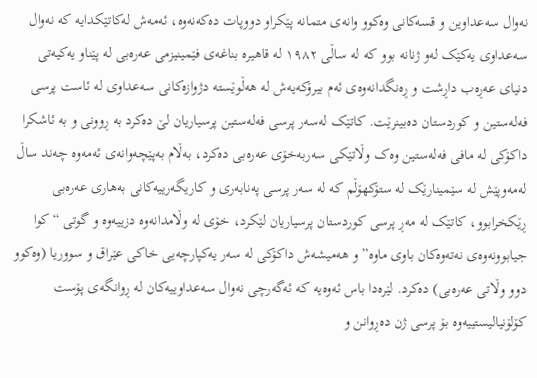نەوال سەعداوین و قسەکانی وەکوو وانەی متمانە پێکراو دووپات دەکەنەوە، ئەمەش لەکاتێکدایە کە نەوال سەعداوی یەکێک لەو ژنانە بوو کە لە ساڵی ١٩٨٢ لە قاهیرە بناغەی فێمینیزمی عەرەبی لە پێناو یەکیەتی دنیای عەڕەب داڕشت و ڕەنگدانەوەی ئەم بیرۆکەیەش لە هەڵوێستە دژوازەکانی سەعداوی لە ئاست پرسی فەلەستین و کوردستان دەبینرێت. کاتێک لەسەر پرسی فەلەستین پرسیاریان لێ دەکرد بە ڕوونی و بە ئاشکرا داکۆکی لە مافی فەلەستین وەک وڵاتێکی سەربەخۆی عەرەبی دەکرد، بەڵام بەپێچەوانەی ئەمەوە چەند ساڵ لەمەوپێش لە سێمینارێک لە ستۆکهۆڵم کە لە سەر پرسی پەنابەری و کاریگەرییەکانی بەهاری عەرەبی ڕێکخرابوو، کاتێک لە مەڕ پرسی کوردستان پرسیاریان لێکرد، خۆی لە وڵامدانەوە دزییەوە و گوتی “کوا جیابوونەوەی نەتەوەکان باوی ماوە” و هەمیشەش داکۆکی لە سەر یەکپارچەیی خاکی عێراق و سووریا (وەکوو دوو وڵاتی عەرەبی) دەکرد. لێرەدا باس ئەوەیە کە ئەگەرچی نەوال سەعداوییەکان لە ڕوانگەی پۆست کۆلۆنیالیستییەوە بۆ پرسی ژن دەڕوانن و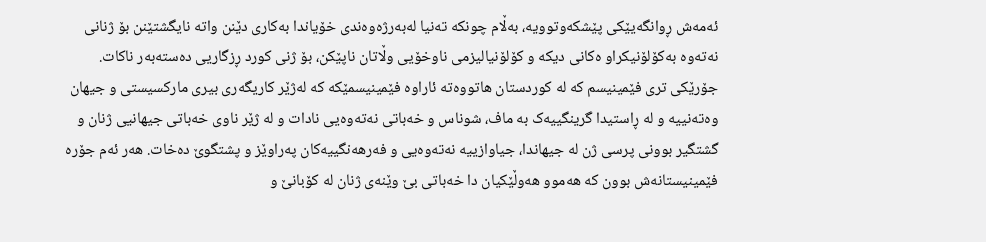ئەمەش ڕوانگەیێکی پێشکەوتوویە، بەڵام چونکە تەنیا لەبەرژەوەندی خۆیاندا بەکاری دێنن واتە نایگشتێنن بۆ ژنانی نەتەوە بەکۆلۆنیکراو ەکانی دیکە و کۆلۆنیالیزمی ناوخۆیی وڵاتان ناپێکن، بۆ ژنی کورد ڕزگاریی دەستەبەر ناکات.
جۆرێکی تری فێمینیسم کە لە کوردستان هاتووەتە ئاراوە فێمینیسمێکە کە لەژێر کاریگەری بیری مارکسیستی و جیهان وەتەنییە و لە ڕاستیدا گرینگییەک بە ماف، شوناس و خەباتی نەتەوەیی نادات و لە ژێر ناوی خەباتی جیهانیی ژنان و گشتگیر بوونی پرسی ژن لە جیهاندا، جیاوازییە نەتەوەیی و فەرهەنگییەکان پەراوێز و پشتگوێ دەخات. هەر ئەم جۆرە فێمینیستانەش بوون کە هەموو هەوڵێکیان دا خەباتی بێ وێنەی ژنان لە کۆبانێ و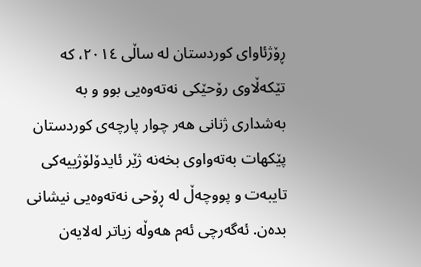ڕۆژئاوای کوردستان لە ساڵی ٢٠١٤، کە تێکەڵاوی رۆحێکی نەتەوەیی بوو و بە بەشداری ژنانی هەر چوار پارچەی کوردستان پێکهات بەتەواوی بخەنە ژێر ئایدۆلۆژییەکی تایبەت و پووچەڵ لە ڕۆحی نەتەوەیی نیشانی بدەن. ئەگەرچی ئەم هەوڵە زیاتر لەلایەن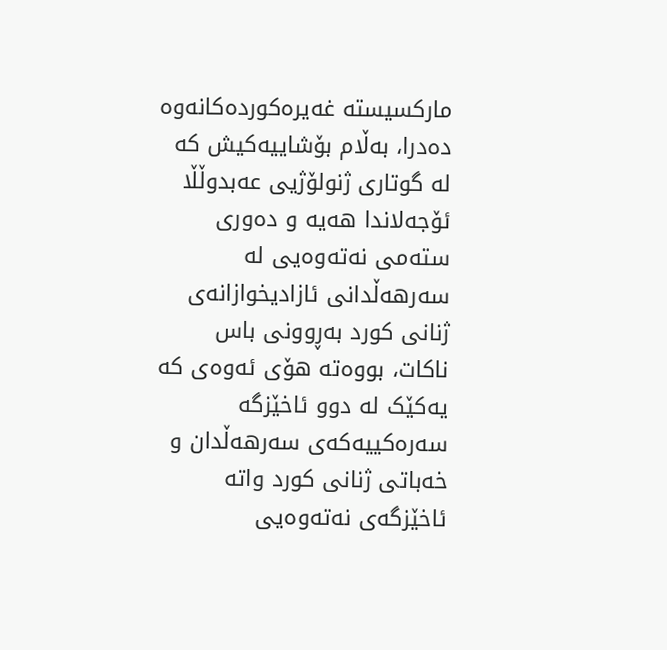مارکسیستە غەیرەکوردەکانەوە دەدرا، بەڵام بۆشاییەکیش کە لە گوتاری ژنولۆژیی عەبدوڵڵا ئۆجەلاندا هەیە و دەوری ستەمی نەتەوەیی لە سەرهەڵدانی ئازادیخوازانەی ژنانی کورد بەڕوونی باس ناکات، بووەتە هۆی ئەوەی کە یەکێک لە دوو ئاخێزگە سەرەکییەکەی سەرهەڵدان و خەباتی ژنانی کورد واتە ئاخێزگەی نەتەوەیی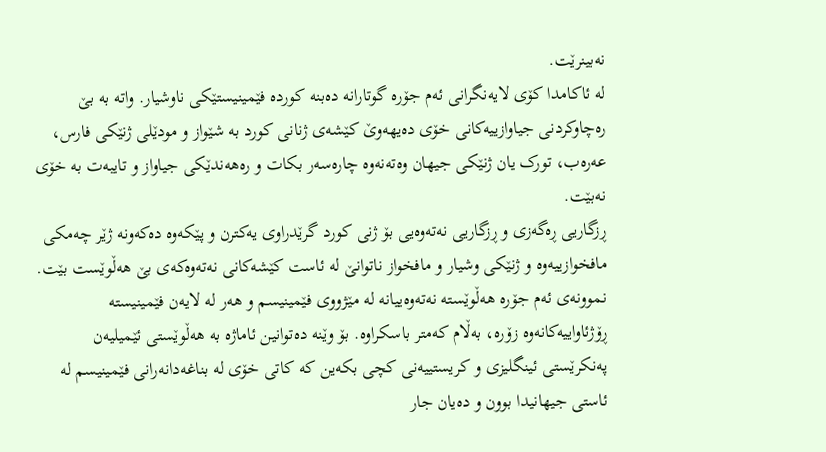نەبینرێت.
لە ئاکامدا کۆی لایەنگرانی ئەم جۆرە گوتارانە دەبنە کوردە فێمینیستێکی ناوشیار. واتە بە بێ رەچاوکردنی جیاوازییەکانی خۆی دەیهەوێ کێشەی ژنانی کورد بە شێواز و مودێلی ژنێکی فارس، عەرەب، تورک یان ژنێکی جیهان وەتەنەوە چارەسەر بکات و رەهەندێکی جیاواز و تایبەت بە خۆی نەبێت.
ڕزگاریی ڕەگەزی و ڕزگاریی نەتەوەیی بۆ ژنی کورد گرێدراوی یەکترن و پێکەوە دەکەونە ژێر چەمکی مافخوازییەوە و ژنێکی وشیار و مافخواز ناتوانێ لە ئاست کێشەکانی نەتەوەکەی بێ هەڵوێست بێت. نموونەی ئەم جۆرە هەڵوێستە نەتەوەییانە لە مێژووی فێمینیسم و هەر لە لایەن فێمینیستە ڕۆژئاواییەکانەوە زۆرە، بەڵام کەمتر باسکراوە. بۆ وێنە دەتوانین ئاماژە بە هەڵوێستی ئێمیلیەن پەنکرێستی ئینگلیزی و کریستییەنی کچی بکەین کە کاتی خۆی لە بناغەدانەرانی فێمینیسم لە ئاستی جیهانیدا بوون و دەیان جار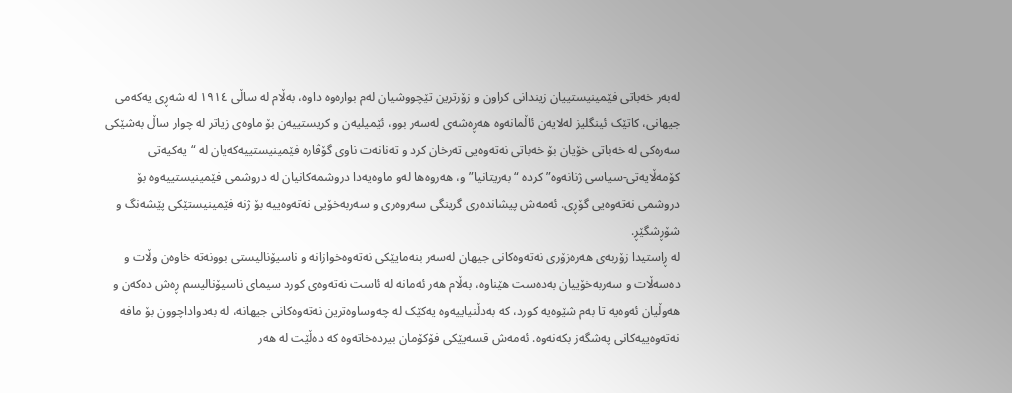لەبەر خەباتی فێمینیستییان زیندانی کراون و زۆرترین تێچووشیان لەم بوارەوە داوە، بەڵام لە ساڵی ١٩١٤ لە شەڕی یەکەمی جیهانی، کاتێک ئینگلیز لەلایەن ئاڵمانەوە هەڕەشەی لەسەر بوو، ئێمیلیەن و کریستییەن بۆ ماوەی زیاتر لە چوار ساڵ بەشێکی سەرەکی لە خەباتی خۆیان بۆ خەباتی نەتەوەیی تەرخان کرد و تەنانەت ناوی گۆڤارە فێمینیستییەکەیان لە “یەکیەتی کۆمەڵایەتی-سیاسی ژنانەوە” کردە “بەریتانیا” و، هەروەها لەو ماوەیەدا دروشمەکانیان لە دروشمی فێمینیستییەوە بۆ دروشمی نەتەوەیی گۆڕی. ئەمەش پیشاندەری گرینگی سەروەری و سەربەخۆیی نەتەوەییە بۆ ژنە فێمینیستێکی پێشەنگ و شۆڕشگێڕ.
لە ڕاستیدا زۆربەی هەرەزۆری نەتەوەکانی جیهان لەسەر بنەمایێکی نەتەوەخوازانە و ناسیۆنالیستی بوونەتە خاوەن وڵات و دەسەڵات و سەربەخۆییان بەدەست هێناوە، بەڵام هەر ئەمانە لە ئاست نەتەوەی کورد سیمای ناسیۆنالیسم ڕەش دەکەن و هەوڵیان ئەوەیە تا بەم شێوەیە کورد، کە بەدڵنیاییەوە یەکێک لە چەوساوەترین نەتەوەکانی جیهانە، لە بەدواداچوون بۆ مافە نەتەوەییەکانی پەشگەز بکەنەوە. ئەمەش قسەیێکی فۆکۆمان بیردەخاتەوە کە دەڵێت لە هەر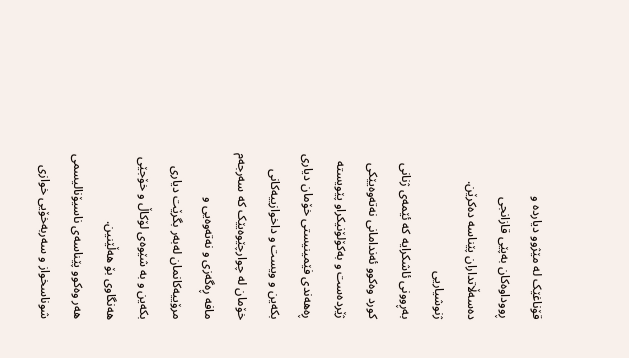قۆناغێک لە مێژوو دیاردە و ڕووداوەکان بەپێی قازانجی دەسەڵاتداران پێناسە دەکرێن.
ژنوشیاریی
بەڕوونی ئاشکرایە کە ئێمەی ژنانی کورد وەکوو ئەندامانی نەتەوەیێکی ژێردەست و بەکۆلۆنیکراو پێویستە ڕەهەندی فێمینیستی خۆمان دیاری بکەین و ویست و داخوازییەکانی خۆمان لە چوارچێوەیێک کە سەرجەم مافە ڕەگەزی و نەتەوەیی و مرۆییەکانمان لەبەر بگرێت دیاری بکەین و بە شێوەی لۆکاڵ و خۆجێی هەنگاوی بۆ هەڵێنین.
هەر وەکوو پێناسەی ناسیۆنالیسمی شوناسخواز و سەربەخۆیی خوازی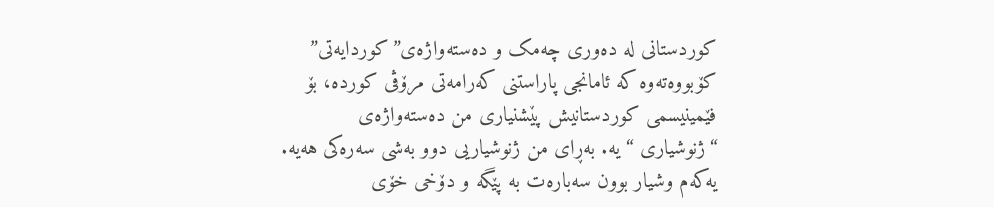کوردستانی لە دەوری چەمک و دەستەواژەی”کوردایەتی” کۆبووەتەوە کە ئامانجی پاراستنی کەرامەتی مرۆڤی کوردە، بۆ فێمینیسمی کوردستانیش پێشنیاری من دەستەواژەی “ژنوشیاری “یە. بەڕای من ژنوشیاریی دوو بەشی سەرەکی هەیە. یەکەم وشیار بوون سەبارەت بە پێگە و دۆخی خۆی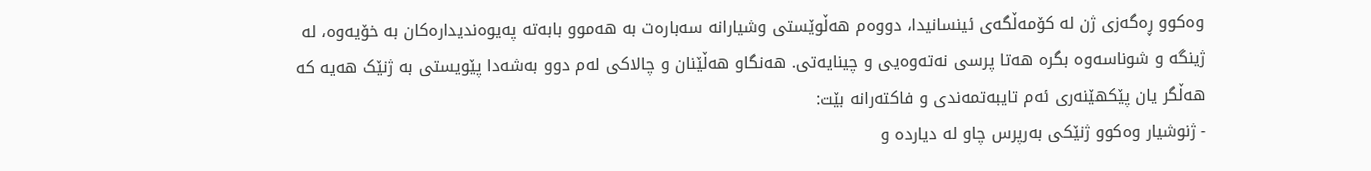وەکوو ڕەگەزی ژن لە کۆمەڵگەی ئینسانیدا، دووەم هەڵوێستی وشیارانە سەبارەت بە هەموو بابەتە پەیوەندیدارەکان بە خۆیەوە، لە ژینگە و شوناسەوە بگرە هەتا پرسی نەتەوەیی و چینایەتی. هەنگاو هەڵێنان و چالاکی لەم دوو بەشەدا پێویستی بە ژنێک هەیە کە هەڵگر یان پێکهێنەری ئەم تایبەتمەندی و فاکتەرانە بێت:
- ژنوشیار وەکوو ژنێکی بەرپرس چاو لە دیاردە و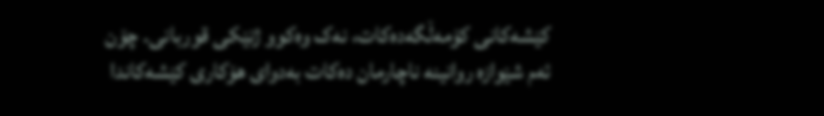کێشەکانی کۆمەڵگەدەکات، نەک وەکوو ژنێکی قوربانی. چۆن ئەم شێوازە روانینە ناچارمان دەکات بەدوای هۆکاری کێشەکاندا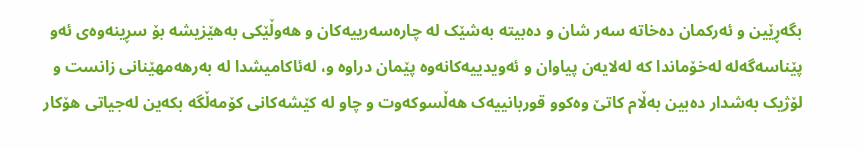بگەڕێین و ئەرکمان دەخاتە سەر شان و دەبیتە بەشێک لە چارەسەرییەکان و هەوڵێکی بەهێزیشە بۆ سڕینەوەی ئەو پێناسەگەلە لەخۆماندا کە لەلایەن پیاوان و ئەویدییەکانەوە پێمان دراوە و، لەئاکامیشدا لە بەرهەمهێنانی زانست و لۆژیک بەشدار دەبین بەڵام کاتێ وەکوو قوربانییەک هەڵسوکەوت و چاو لە کێشەکانی کۆمەڵگە بکەین لەجیاتی هۆکار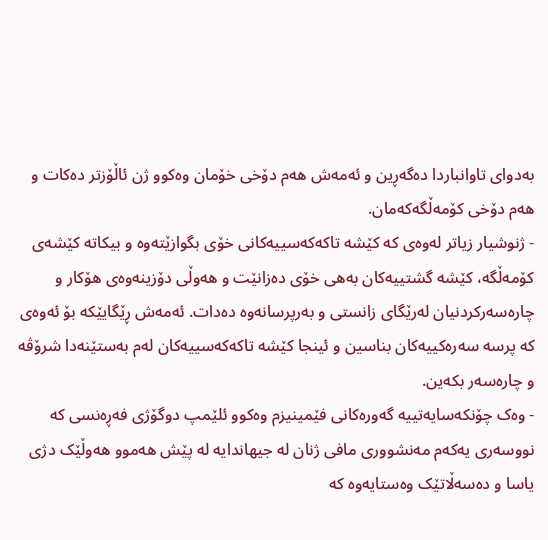بەدوای تاوانباردا دەگەڕین و ئەمەش هەم دۆخی خۆمان وەکوو ژن ئاڵۆزتر دەکات و هەم دۆخی کۆمەڵگەکەمان.
- ژنوشیار زیاتر لەوەی کە کێشە تاکەکەسییەکانی خۆی بگوازێتەوە و بیکاتە کێشەی کۆمەڵگە، کێشە گشتییەکان بەهی خۆی دەزانێت و هەوڵی دۆزینەوەی هۆکار و چارەسەرکردنیان لەرێگای زانستی و بەرپرسانەوە دەدات. ئەمەش ڕێگایێکە بۆ ئەوەی کە پرسە سەرەکییەکان بناسین و ئینجا کێشە تاکەکەسییەکان لەم بەستێنەدا شرۆڤە و چارەسەر بکەین.
- وەک چۆنکەسایەتییە گەورەکانی فێمینیزم وەکوو ئلێمپ دوگۆژی فەڕەنسی کە نووسەری یەکەم مەنشووری مافی ژنان لە جیهاندایە لە پێش هەموو هەوڵێک دژی یاسا و دەسەڵاتێک وەستایەوە کە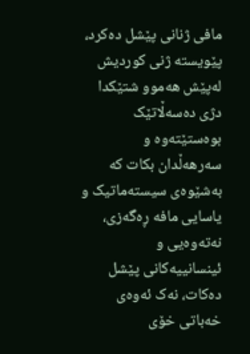مافی ژنانی پێشل دەکرد، پێویستە ژنی کوردیش لەپێش هەموو شتێکدا دژی دەسەڵاتێک بوەستێتەوە و سەرهەڵدان بکات کە بەشێوەی سیستەماتیک و یاسایی مافە ڕەگەزی، نەتەوەیی و ئینسانییەکانی پێشل دەکات، نەک ئەوەی خەباتی خۆی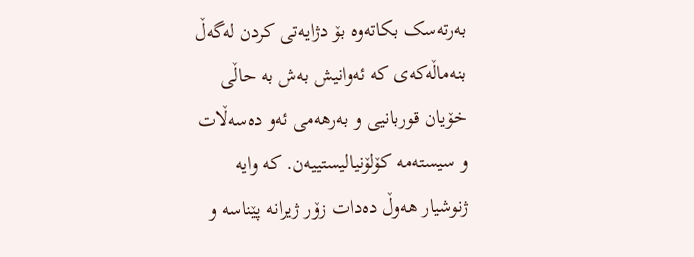بەرتەسک بکاتەوە بۆ دژایەتی کردن لەگەڵ بنەماڵەکەی کە ئەوانیش بەش بە حاڵی خۆیان قوربانیی و بەرهەمی ئەو دەسەڵات و سیستەمە کۆلۆنیالیستییەن. کە وایە ژنوشیار هەوڵ دەدات زۆر ژیرانە پێناسە و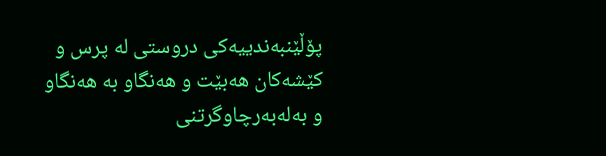پۆڵێنبەندییەکی دروستی لە پرس و کێشەکان هەبێت و هەنگاو بە هەنگاو و بەلەبەرچاوگرتنی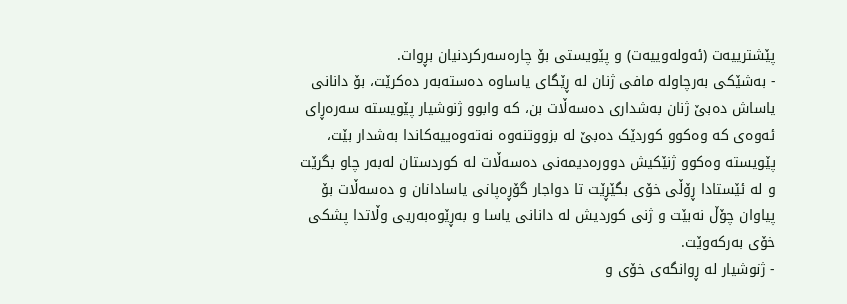پێشترییەت (ئەولەوییەت) و پێویستی بۆ چارەسەرکردنیان بڕوات.
- بەشێکی بەرچاولە مافی ژنان لە ڕێگای یاساوە دەستەبەر دەکرێت، بۆ دانانی یاساش دەبێ ژنان بەشداری دەسەڵات بن، کە وابوو ژنوشیار پێویستە سەرەڕای ئەوەی کە وەکوو کوردێک دەبێ لە بزووتنەوە نەتەوەییەکاندا بەشدار بێت، پێویستە وەکوو ژنێکیش دوورەدیمەنی دەسەڵات لە کوردستان لەبەر چاو بگرێت و لە ئێستادا ڕۆڵی خۆی بگێڕێت تا دواجار گۆڕەپانی یاسادانان و دەسەڵات بۆ پیاوان چۆڵ نەبێت و ژنی کوردیش لە دانانی یاسا و بەڕێوەبەریی وڵاتدا پشکی خۆی بەرکەوێت.
- ژنوشیار لە ڕوانگەی خۆی و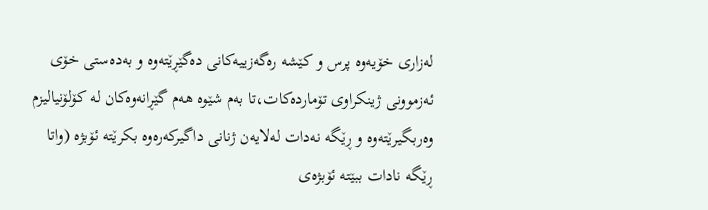لەزاری خۆیەوە پرس و کێشە رەگەزییەکانی دەگێڕێتەوە و بەدەستی خۆی ئەزموونی ژینکراوی تۆماردەکات،تا بەم شێوە هەم گێڕانەوەکان لە کۆلۆنیالیزم وەربگیرێتەوە و ڕێگە نەدات لەلایەن ژنانی داگیرکەرەوە بکرێتە ئۆبژە (واتا ڕێگە نادات ببێتە ئۆبژەی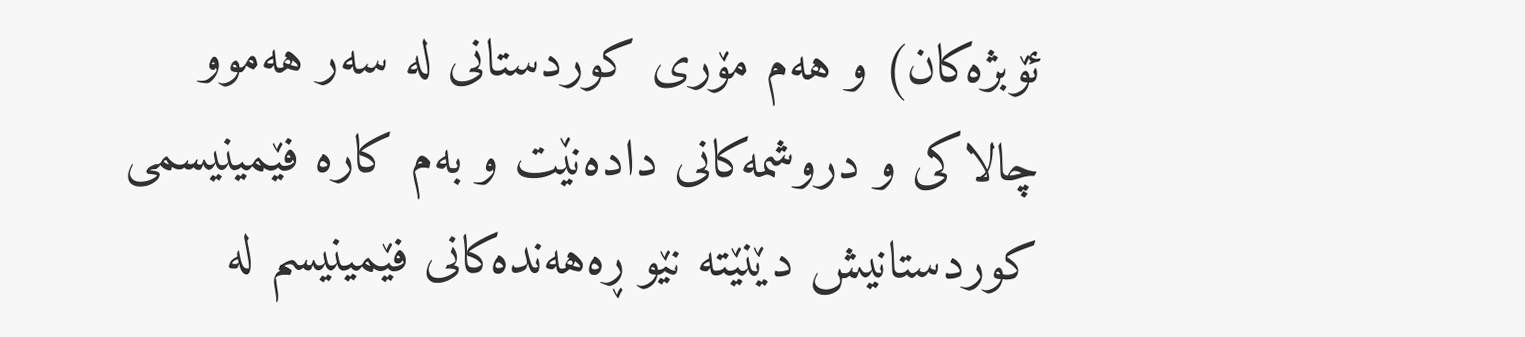ئۆبژەکان) و هەم مۆری کوردستانی لە سەر هەموو چالاکی و دروشمەکانی دادەنێت و بەم کارە فێمینیسمی کوردستانیش دێنێتە نێو ڕەهەندەکانی فێمینیسم لە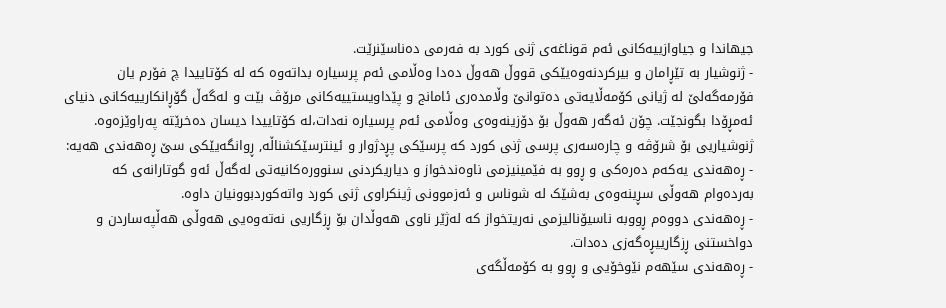جیهاندا و جیاوازییەکانی ئەم قوناغەی ژنی کورد بە فەرمی دەناسێنرێت.
- ژنوشیار بە تێڕامان و بیرکردنەوەیێکی قووڵ هەوڵ دەدا وەڵامی ئەم پرسیارە بداتەوە کە لە کۆتاییدا چ فۆرم یان فۆرمەگەلێ لە ژیانی کۆمەڵایەتی دەتوانێ وڵامدەری ئامانج و پێداویستییەکانی مرۆڤ بێت و لەگەڵ گۆڕانکارییەکانی دنیای ئەمڕۆدا بگونجێت. چۆن ئەگەر هەوڵ بۆ دۆزینەوەی وەڵامی ئەم پرسیارە نەدات،لە کۆتاییدا دیسان دەخرێتە پەراوێزەوە.
ژنوشیاریی بۆ شرۆڤە و چارەسەری پرسی ژنی کورد کە پرسێکی پڕدژوار و ئینترسێکشناڵە, ڕوانگەیێکی سێ ڕەهەندی هەیە:
- ڕەهەندی یەکەم دەرەکی و ڕوو بە فێمینیزمی ناوەندخواز و دیاریکردنی سنوورەکانیەتی لەگەڵ ئەو گوتارانەی کە بەردەوام هەوڵی سڕینەوەی بەشێک لە شوناس و ئەزموونی ژینکراوی ژنی کورد واتەکوردبوونیان داوە.
- ڕەهەندی دووەم ڕووبە ناسیۆنالیزمی نەریتخواز کە لەژێر ناوی هەوڵدان بۆ ڕزگاریی نەتەوەیی هەوڵی هەڵپەساردن و دواخستنی ڕزگارییڕەگەزی دەدات.
- ڕەهەندی سێهەم نێوخۆیی و ڕوو بە کۆمەڵگەی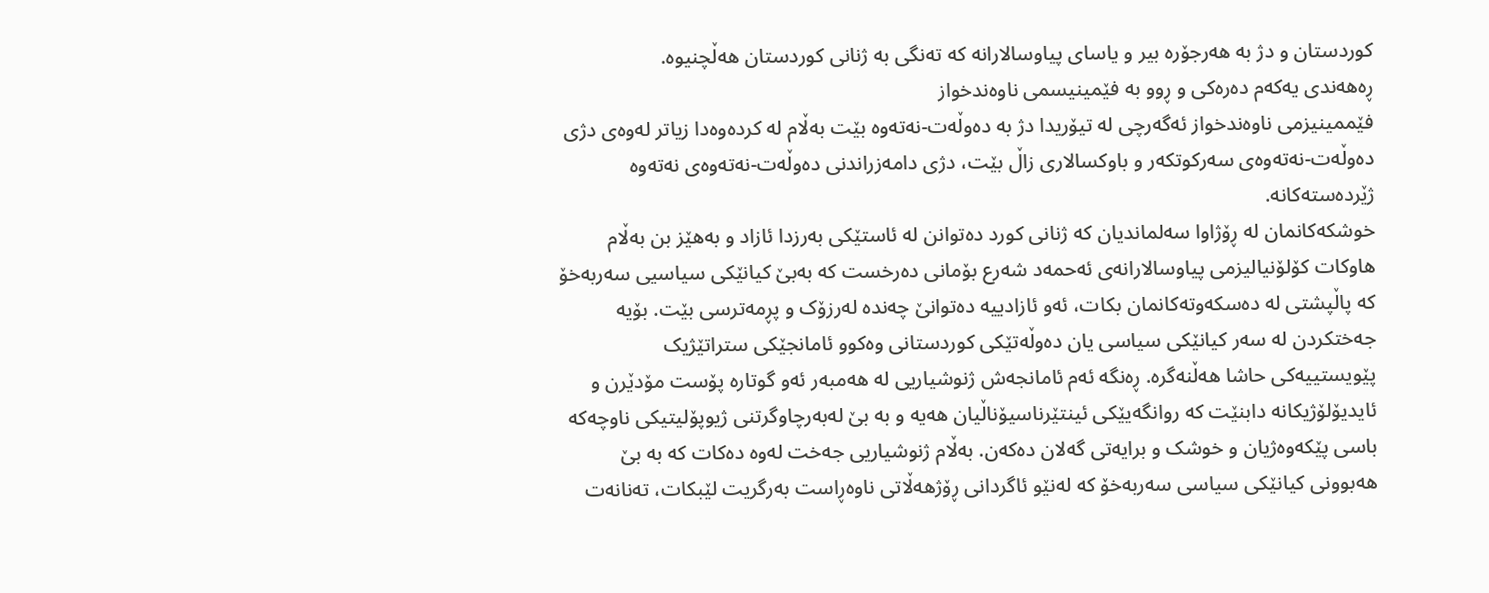کوردستان و دژ بە هەرجۆرە بیر و یاسای پیاوسالارانە کە تەنگی بە ژنانی کوردستان هەڵچنیوە.
ڕەهەندی یەکەم دەرەکی و ڕوو بە فێمینیسمی ناوەندخواز
فێممینیزمی ناوەندخواز ئەگەرچی لە تیۆریدا دژ بە دەوڵەت-نەتەوە بێت بەڵام لە کردەوەدا زیاتر لەوەی دژی دەوڵەت-نەتەوەی سەرکوتکەر و باوکسالاری زاڵ بێت، دژی دامەزراندنی دەوڵەت-نەتەوەی نەتەوە ژێردەستەکانە.
خوشکەکانمان لە ڕۆژاوا سەلماندیان کە ژنانی کورد دەتوانن لە ئاستێکی بەرزدا ئازاد و بەهێز بن بەڵام هاوکات کۆلۆنیالیزمی پیاوسالارانەی ئەحمەد شەرع بۆمانی دەرخست کە بەبێ کیانێکی سیاسیی سەربەخۆ کە پاڵپشتی لە دەسکەوتەکانمان بکات، ئەو ئازادییە دەتوانێ چەندە لەرزۆک و پڕمەترسی بێت. بۆیە جەختکردن لە سەر کیانێکی سیاسی یان دەوڵەتێکی کوردستانی وەکوو ئامانجێکی ستراتێژیک پێویستییەکی حاشا هەڵنەگرە. ڕەنگە ئەم ئامانجەش ژنوشیاریی لە هەمبەر ئەو گوتارە پۆست مۆدێرن و ئایدیۆلۆژیکانە دابنێت کە روانگەیێکی ئینتێرناسیۆناڵیان هەيە و بە بێ لەبەرچاوگرتنی ژیوپۆلیتیکی ناوچەکە باسی پێکەوەژیان و خوشک و برایەتی گەلان دەکەن. بەڵام ژنوشیاریی جەخت لەوە دەکات کە بە بێ هەبوونی کیانێکی سیاسی سەربەخۆ کە لەنێو ئاگردانی ڕۆژهەڵاتی ناوەڕاست بەرگریت لێبکات، تەنانەت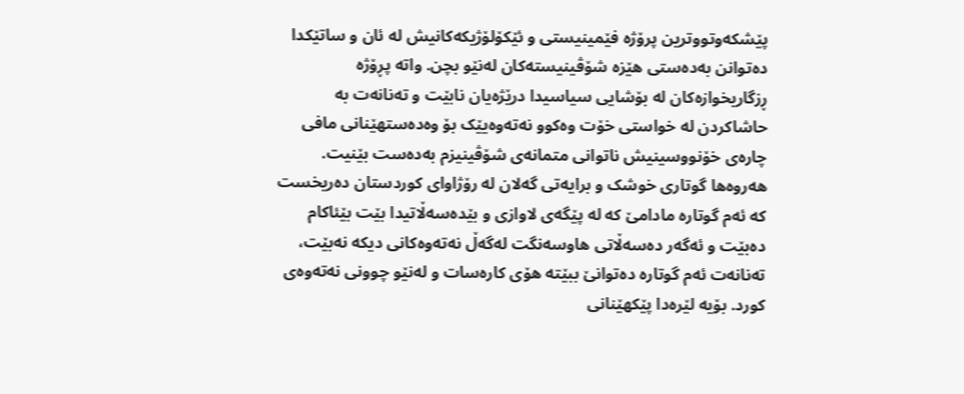پێشکەوتووترین پرۆژە فێمینیستی و ئێکۆلۆژیکەکانیش لە ئان و ساتێکدا دەتوانن بەدەستی هێزە شۆڤینیستەکان لەنێو بچن. واتە پڕۆژە ڕزگاریخوازەکان لە بۆشایی سیاسیدا درێژەیان نابێت و تەنانەت بە حاشاکردن لە خواستی خۆت وەکوو نەتەوەیێک بۆ وەدەستهێنانی مافی چارەی خۆنووسینیش ناتوانی متمانەی شۆڤینیزم بەدەست بێنیت. هەروەها گوتاری خوشک و برایەتی گەلان لە رۆژاوای کوردستان دەریخست کە ئەم گوتارە مادامێ کە لە پێگەی لاوازی و بێدەسەڵاتیدا بێت بێئاکام دەبێت و ئەگەر دەسەڵاتی هاوسەنگت لەگەڵ نەتەوەکانی دیکە نەبێت، تەنانەت ئەم گوتارە دەتوانێ ببێتە هۆی کارەسات و لەنێو چوونی نەتەوەی کورد. بۆیە لێرەدا پێکهێنانی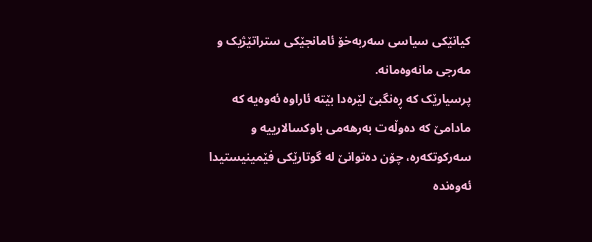کیانێکی سیاسی سەربەخۆ ئامانجێکی ستراتێژیک و مەرجی مانەوەمانە.
پرسیارێک کە ڕەنگبێ لێرەدا بێتە ئاراوە ئەوەیە کە مادامێ کە دەوڵەت بەرهەمی باوکسالارییە و سەرکوتکەرە، چۆن دەتوانێ لە گوتارێکی فێمینیستیدا ئەوەندە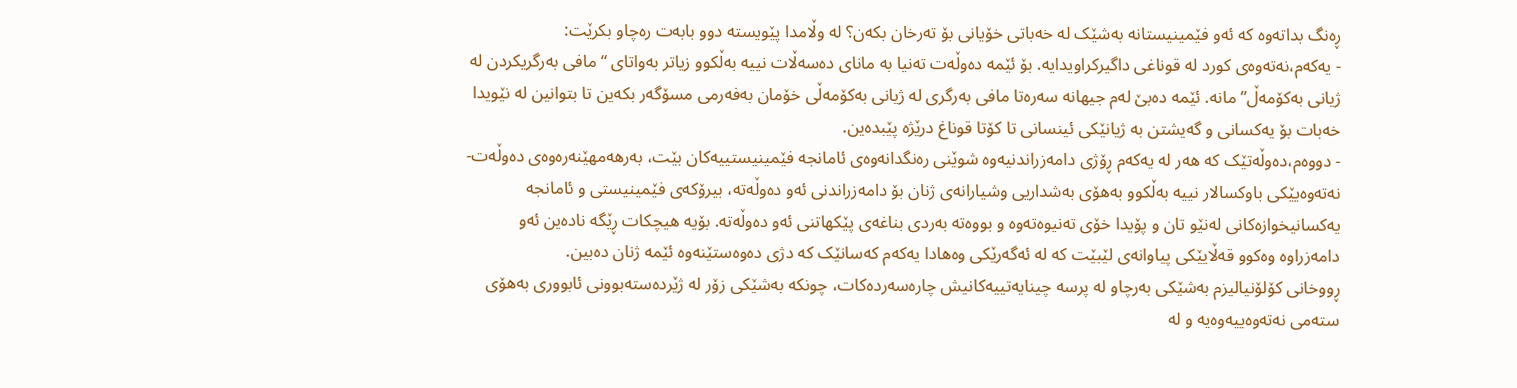ڕەنگ بداتەوە کە ئەو فێمینیستانە بەشێک لە خەباتی خۆیانی بۆ تەرخان بکەن؟ لە وڵامدا پێویستە دوو بابەت رەچاو بکرێت:
- یەکەم،نەتەوەی کورد لە قوناغی داگیرکراویدایە. بۆ ئێمە دەوڵەت تەنیا بە مانای دەسەڵات نییە بەڵکوو زیاتر بەواتای “مافی بەرگریکردن لە ژیانی بەکۆمەڵ” مانە. ئێمە دەبێ لەم جیهانە سەرەتا مافی بەرگری لە ژیانی بەکۆمەڵی خۆمان بەفەرمی مسۆگەر بکەین تا بتوانین لە نێویدا خەبات بۆ یەکسانی و گەیشتن به ژیانێکی ئینسانی تا کۆتا قوناغ درێژە پێبدەین.
- دووەم،دەوڵەتێک کە هەر لە یەکەم ڕۆژی دامەزراندنیەوە شوێنی رەنگدانەوەی ئامانجە فێمینیستییەکان بێت، بەرهەمهێنەرەوەی دەوڵەت-نەتەوەیێکی باوکسالار نییە بەڵکوو بەهۆی بەشداریی وشیارانەی ژنان بۆ دامەزراندنی ئەو دەوڵەتە، بیرۆکەی فێمینیستی و ئامانجە یەکسانیخوازەکانی لەنێو تان و پۆیدا خۆی تەنیوەتەوە و بووەتە بەردی بناغەی پێکهاتنی ئەو دەوڵەتە. بۆیە هیچکات ڕێگە نادەین ئەو دامەزراوە وەکوو قەڵایێکی پیاوانەی لێبێت کە لە ئەگەرێکی وەهادا یەکەم کەسانێک کە دژی دەوەستێنەوە ئێمە ژنان دەبین.
ڕووخانی کۆلۆنیالیزم بەشێکی بەرچاو لە پرسە چینایەتییەکانیش چارەسەردەکات، چونکە بەشێکی زۆر لە ژێردەستەبوونی ئابووری بەهۆی ستەمی نەتەوەییەوەیە و لە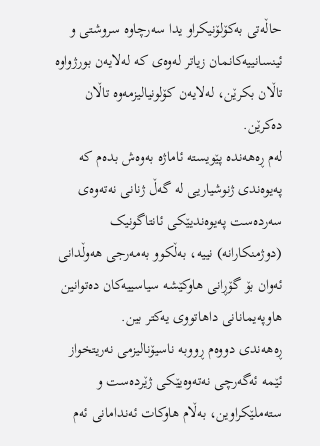حاڵەتی بەکۆلۆنیکراو یدا سەرچاوە سروشتی و ئینسانییەکانمان زیاتر لەوەی کە لەلایەن بورژواوە تاڵان بکرێن، لەلایەن کۆلونیالیزمەوە تاڵان دەکرێن.
لەم ڕەهەندە پێویستە ئاماژە بەوەش بدەم کە پەیوەندی ژنوشیاریی لە گەڵ ژنانی نەتەوەی سەردەست پەیوەندیێکی ئانتاگونیک (دوژمنکارانە) نییە، بەڵکوو بەمەرجی هەوڵدانی ئەوان بۆ گۆڕانی هاوکێشە سیاسییەکان دەتوانین هاوپەیمانانی داهاتووی یەکتر بین.
ڕەهەندی دووەم ڕووبە ناسیۆنالیزمی نەریتخواز
ئێمە ئەگەرچی نەتەوەیێکی ژێردەست و ستەملێکراوین، بەڵام هاوکات ئەندامانی ئەم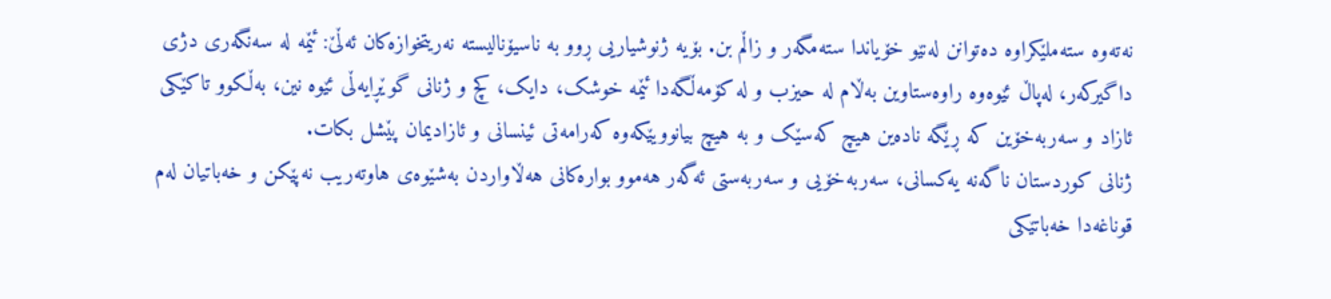نەتەوە ستەملێکراوە دەتوانن لەنێو خۆیاندا ستەمگەر و زاڵم بن. بۆیە ژنوشیاریی ڕوو بە ناسیۆنالیستە نەریتخوازەکان ئەڵێ: ئێمە لە سەنگەری دژی داگیرکەر، لەپاڵ ئێوەوە راوەستاوین بەڵام لە حیزب و لە کۆمەڵگەدا ئێمە خوشک، دایک، کچ و ژنانی گوێڕایەڵی ئێوە نین، بەڵکوو تاکێکی ئازاد و سەربەخۆین کە ڕێگە نادەین هیچ کەسێک و بە هیچ بیانوویێکەوە کەرامەتی ئینسانی و ئازادیمان پێشل بکات.
ژنانی کوردستان ناگەنە یەکسانی، سەربەخۆیی و سەربەستی ئەگەر هەموو بوارەکانی هەڵاواردن بەشێوەی هاوتەریب نەپێکن و خەباتیان لەم قوناغەدا خەباتێکی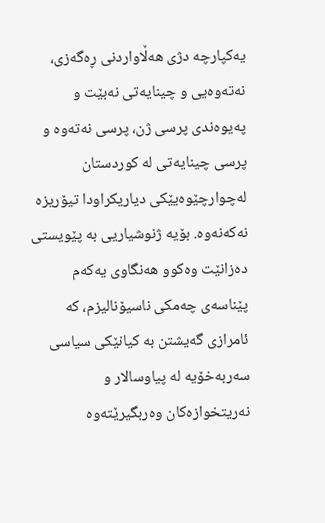یەکپارچە دژی هەڵاواردنی ڕەگەزی، نەتەوەیی و چینایەتی نەبێت و پەیوەندی پرسی ژن، پرسی نەتەوە و پرسی چینایەتی لە کوردستان لەچوارچێوەیێکی دیاریکراودا تیۆریزە نەکەنەوە. بۆیە ژنوشیاریی بە پێویستی دەزانێت وەکوو هەنگاوی یەکەم پێناسەی چەمکی ناسیۆنالیزم، کە ئامرازی گەیشتن بە کیانێکی سیاسی سەربەخۆیە لە پیاوسالار و نەریتخوازەکان وەربگیرێتەوە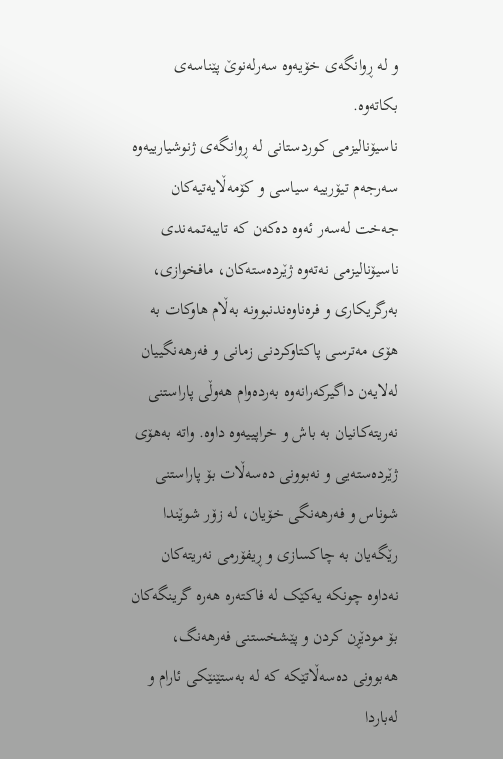و لە ڕوانگەی خۆیەوە سەرلەنوێ پێناسەی بکاتەوە.
ناسیۆنالیزمی کوردستانی لە ڕوانگەی ژنوشیارییەوە
سەرجەم تیۆرییە سیاسی و کۆمەڵایەتیەکان جەخت لەسەر ئەوە دەکەن کە تایبەتمەندی ناسیۆنالیزمی نەتەوە ژێردەستەکان، مافخوازی، بەرگریکاری و فرەناوەندنبوونە بەڵام هاوکات بە هۆی مەترسی پاکتاوکردنی زمانی و فەرهەنگییان لەلایەن داگیرکەرانەوە بەردەوام هەوڵی پاراستنی نەریتەکانیان بە باش و خراپییەوە داوە. واتە بەهۆی ژێردەستەیی و نەبوونی دەسەڵات بۆ پاراستنی شوناس و فەرهەنگی خۆیان، لە زۆر شوێندا رێگەیان بە چاکسازی و ڕیفۆرمی نەریتەکان نەداوە چونکە یەکێک لە فاکتەرە هەرە گرینگەکان بۆ مودێڕن کردن و پێشخستنی فەرهەنگ، هەبوونی دەسەڵاتێکە کە لە بەستێنێکی ئارام و لەباردا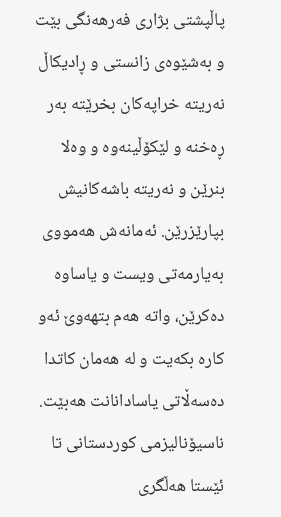پاڵپشتی بژاری فەرهەنگی بێت و بەشێوەی زانستی و ڕادیکاڵ نەریتە خراپەکان بخرێتە بەر ڕەخنە و لێکۆڵینەوە و وەلا بنرێن و نەریتە باشەکانیش بپارێزرێن. ئەمانەش هەمووی بەیارمەتی ویست و یاساوە دەکرێن، واتە هەم بتهەوێ ئەو کارە بکەیت و لە هەمان کاتدا دەسەڵاتی یاسادانانت هەبێت.
ناسیۆنالیزمی کوردستانی تا ئێستا هەڵگری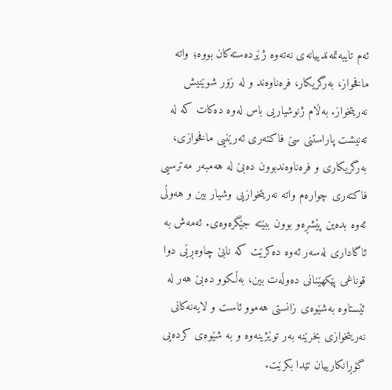ئەم تایبەتمەندییانەی نەتەوە ژێردەستەکان بووە؛ واتە مافخواز، بەرگریکار، فرەناوەند و لە زۆر شوێنیش نەریتخواز. بەڵام ژنوشیاریی باس لەوە دەکات کە لە تەنیشت پاراستنی سێ فاکتەری ئەرێنیی مافخوازی، بەرگریکاری و فرەناوەندبوون دەبێ لە هەمبەر مەترسیی فاکتەری چوارەم واتە نەریتخوازیی وشیار بین و هەوڵی ئەوە بدەین پێشڕەو بوون ببێتە جێگرەوەی. ئەمەش بە ئاگاداری لەسەر ئەوە دەکرێت کە نابێ چاوەڕێی دوا قوناغی پێکهێنانی دەوڵەت بین، بەڵکوو دەبێ هەر لە ئێستاوە بەشێوەی زانستی هەموو ئاست و لایەنەکانی نەریتخوازی بخرێنە بەر توێژینەوە و بە شێوەی کردەیی گۆڕانکارییان تێدا بکرێت.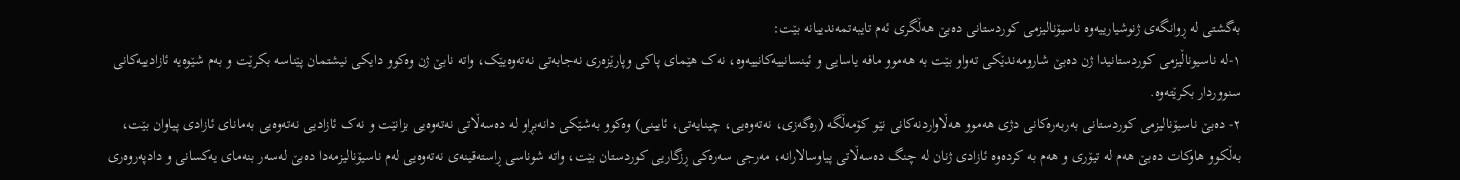بەگشتی لە ڕوانگەی ژنوشیارییەوە ناسیۆنالیزمی کوردستانی دەبێ هەڵگری ئەم تایبەتمەندییانە بێت:
١-لە ناسیوناڵیزمی کوردستانیدا ژن دەبێ شارومەندێکی تەواو بێت بە هەموو مافە یاسایی و ئینسانییەکانییەوە، نەک هێمای پاکی وپارێزەری نەجابەتی نەتەوەیێک، واتە نابێ ژن وەکوو دایکی نیشتمان پێناسە بکرێت و بەم شێوەیە ئازادییەکانی سنووردار بکرێتەوە.
٢- دەبێ ناسیۆنالیزمی کوردستانی بەربەرەکانی دژی هەموو هەڵاواردنەکانی نێو کۆمەڵگە (رەگەزی، نەتەوەیی، چینایەتی، ئایینی) وەکوو بەشێکی دانەبڕاو لە دەسەڵاتی نەتەوەیی بزانێت و نەک ئازادیی نەتەوەیی بەمانای ئازادی پیاوان بێت، بەڵکوو هاوکات دەبێ هەم لە تیۆری و هەم بە کردەوە ئازادی ژنان لە چنگ دەسەڵاتی پیاوسالارانە، مەرجی سەرەکی ڕزگاریی کوردستان بێت، واتە شوناسی ڕاستەقینەی نەتەوەیی لەم ناسیۆنالیزمەدا دەبێ لەسەر بنەمای یەکسانی و دادپەروەری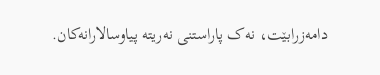دامەزرابێت، نەک پاراستنی نەریتە پیاوسالارانەکان.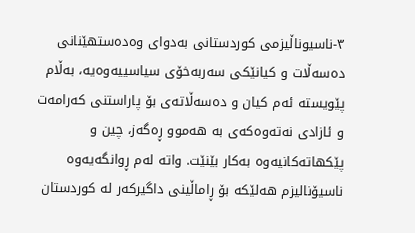٣-ناسیوناڵیزمی کوردستانی بەدوای وەدەستهێنانی دەسەڵات و کیانێکی سەربەخۆی سیاسییەوەیە، بەڵام پێویستە ئەم کیان و دەسەڵاتەی بۆ پاراستنی کەرامەت و ئازادی نەتەوەکەی بە هەموو ڕەگەز، چین و پێکهاتەکانیەوە بەکار بێنێت. واتە لەم ڕوانگەیەوە ناسیۆنالیزم هەلێکە بۆ ڕاماڵینی داگیرکەر لە کوردستان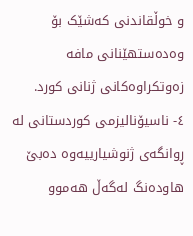و خوڵقاندنی کەشێک بۆ وەدەستهێنانی مافە زەوتکراوەکانی ژنانی کورد.
٤- ناسیۆنالیزمی کوردستانی لە ڕوانگەی ژنوشیارییەوە دەبێ هاودەنگ لەگەڵ هەموو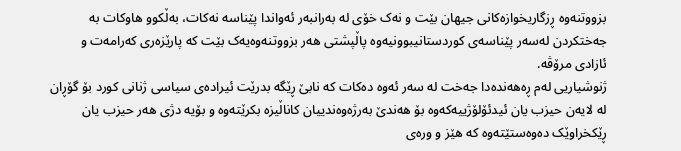بزووتنەوە ڕزگاریخوازەکانی جیهان بێت و نەک خۆی لە بەرانبەر ئەواندا پێناسە نەکات، بەڵکوو هاوکات بە جەختکردن لەسەر پێناسەی کوردستانیبوونیەوە پاڵپشتی هەر بزووتنەوەیەک بێت کە پارێزەری کەرامەت و ئازادی مرۆڤە.
ژنوشیاریی لەم ڕەهەندەدا جەخت لە سەر ئەوە دەکات کە نابێ ڕێگە بدرێت ئیرادەی سیاسی ژنانی کورد بۆ گۆڕان لە لایەن حیزب یان ئیدئۆلۆژییەکەوە بۆ هەندێ بەرژەوەندییان کاناڵیزە بکرێتەوە و بۆیە دژی هەر حیزب یان ڕێکخراوێک دەوەستێتەوە کە هێز و ورەی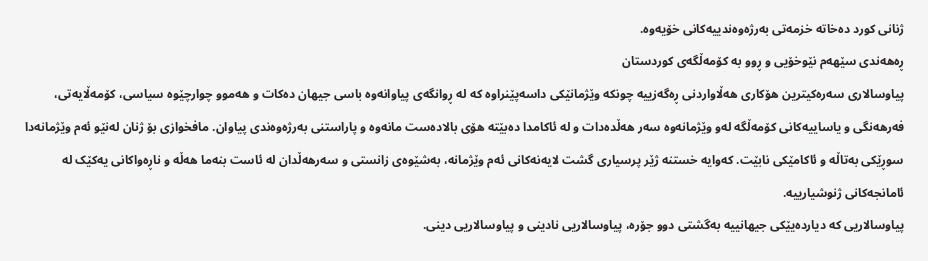ژنانی کورد دەخاتە خزمەتی بەرژەوەندییەکانی خۆیەوە.
ڕەهەندی سێهەم نێوخۆیی و ڕوو بە کۆمەڵگەی کوردستان
پیاوسالاری سەرەکیترین هۆکاری هەڵاواردنی ڕەگەزییە چونکە وێژمانێکی داسەپێنراوە کە لە ڕوانگەی پیاوانەوە باسی جیهان دەکات و هەموو چوارچێوە سیاسی، کۆمەڵایەتی، فەرهەنگی و یاساییەکانی کۆمەڵگە لەو وێژمانەوە سەر هەڵدەدات و لە ئاکامدا دەبێتە هۆی بالادەست مانەوە و پاراستنی بەرژەوەندی پیاوان. مافخوازی بۆ ژنان لەنێو ئەم وێژمانەدا سوڕێکی بەتاڵە و ئاکامێکی نابێت. کەوایە خستنە ژێر پرسیاری گشت لایەنەکانی ئەم وێژمانە، بەشێوەی زانستی و سەرهەڵدان لە ئاست بنەما هەڵە و ناڕەواکانی یەکێک لە ئامانجەکانی ژنوشیارییە.
پیاوسالاریی کە دیاردەیێکی جیهانییە بەگشتی دوو جۆرە، پیاوسالاریی نادینی و پیاوسالاریی دینی.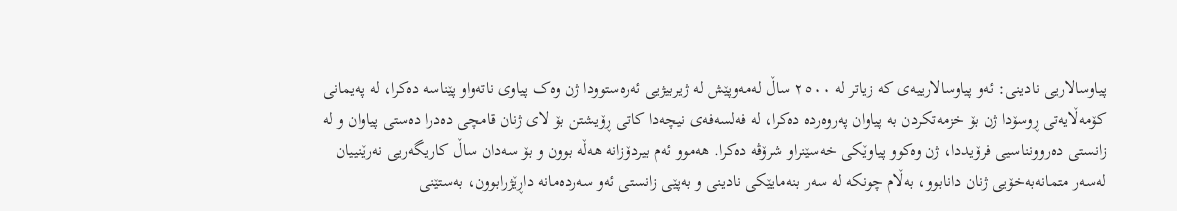پیاوسالاریی نادینی: ئەو پیاوسالارییەی کە زیاتر لە ٢٥٠٠ ساڵ لەمەوپێش لە ژیربیژیی ئەرەستوودا ژن وەک پیاوی ناتەواو پێناسە دەکرا، لە پەیمانی کۆمەڵایەتی ڕوسۆدا ژن بۆ خزمەتکردن بە پیاوان پەروەردە دەکرا، لە فەلسەفەی نیچەدا کاتی ڕۆیشتن بۆ لای ژنان قامچی دەدرا دەستی پیاوان و لە زانستی دەروونناسیی فرۆیددا، ژن وەکوو پیاوێکی خەسێنراو شرۆڤە دەکرا. هەموو ئەم بیردۆزانە هەڵە بوون و بۆ سەدان ساڵ کاریگەریی نەرێنییان لەسەر متمانەبەخۆیی ژنان دانابوو، بەڵام چونکە لە سەر بنەمایێکی نادینی و بەپێی زانستی ئەو سەردەمانە داڕێژرابوون، بەستێنی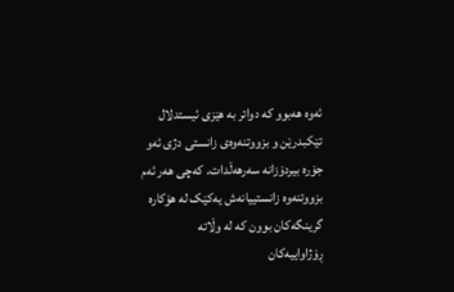ئەوە هەبوو کە دواتر بە هێزی ئیستدلال تێکبدرێن و بزووتنەوەی زانستی دژی ئەو جۆرە بیردۆزانە سەرهەڵدات. کەچی هەر ئەم بزووتنەوە زانستییانەش یەکێک لە هۆکارە گرینگەکان بوون کە لە وڵاتە ڕۆژاواییەکان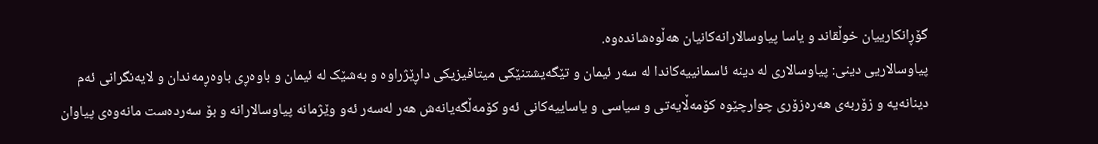گۆڕانکارییان خوڵقاند و یاسا پیاوسالارانەکانیان هەڵوەشاندەوە.
پیاوسالاریی دینی: پیاوسالاری لە دینە ئاسمانییەکاندا لە سەر ئیمان و تێگەیشتنێکی میتافیزیکی داڕێژراوە و بەشێک لە ئیمان و باوەڕی باوەڕمەندان و لایەنگرانی ئەم دینانەیە و زۆربەی هەرەزۆری چوارچێوە کۆمەڵایەتی و سیاسی و یاساییەکانی ئەو کۆمەڵگەیانەش هەر لەسەر ئەو وێژمانە پیاوسالارانە و بۆ سەردەست مانەوەی پیاوان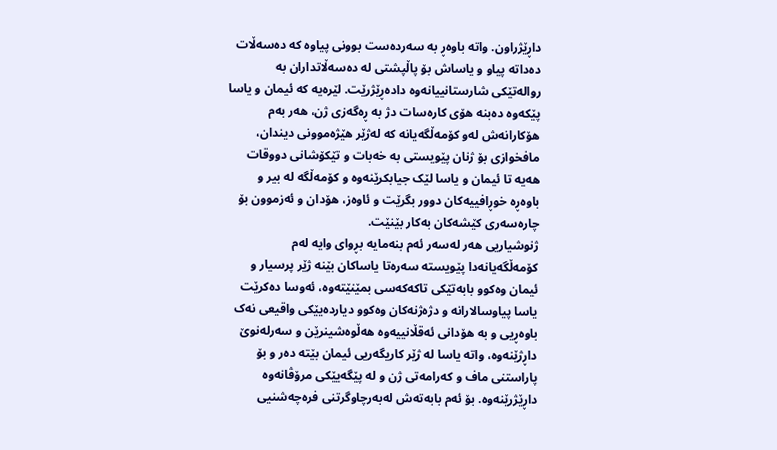داڕێژراون. واتە باوەڕ بە سەردەست بوونی پیاوە کە دەسەڵات دەداتە پیاو و یاساش بۆ پاڵپشتی لە دەسەڵاتداران بە روالەتێکی شارستانییانەوە دادەڕێژرێت. لێرەیە کە ئیمان و یاسا پێکەوە دەبنە هۆی کارەسات دژ بە ڕەگەزی ژن، هەر بەم هۆکارانەش لەو کۆمەڵگەیانە کە لەژێر هێژەموونی دیندان، مافخوازی بۆ ژنان پێویستی بە خەبات و تێکۆشانی دووقات هەیە تا ئیمان و یاسا لێک جیابکرێنەوە و کۆمەڵگە لە بیر و باوەڕە خوڕافییەکان دوور بگرێت و ئاوەز، هۆدان و ئەزموون بۆ چارەسەری کێشەکان بەکار بێنێت.
ژنوشیاریی هەر لەسەر ئەم بنەمایە بڕوای وایە لەم کۆمەڵگەیانەدا پێویستە سەرەتا یاساکان بێنە ژێر پرسیار و ئیمان وەکوو بابەتێکی تاکەکەسی بمێنێتەوە، ئەوسا دەکرێت یاسا پیاوسالارانە و دژەژنەکان وەکوو دیاردەیێکی واقیعی نەک باوەڕیی و بە هۆدانی ئەقڵانییەوە هەڵوەشینرێن و سەرلەنوێ داڕژێنەوە، واتە یاسا لە ژێر کاریگەریی ئیمان بێتە دەر و بۆ پاراستنی ماف و کەرامەتی ژن و لە پێگەیێکی مرۆڤانەوە داڕێژرێنەوە. بۆ ئەم بابەتەش لەبەرچاوگرتنی فرەچەشنیی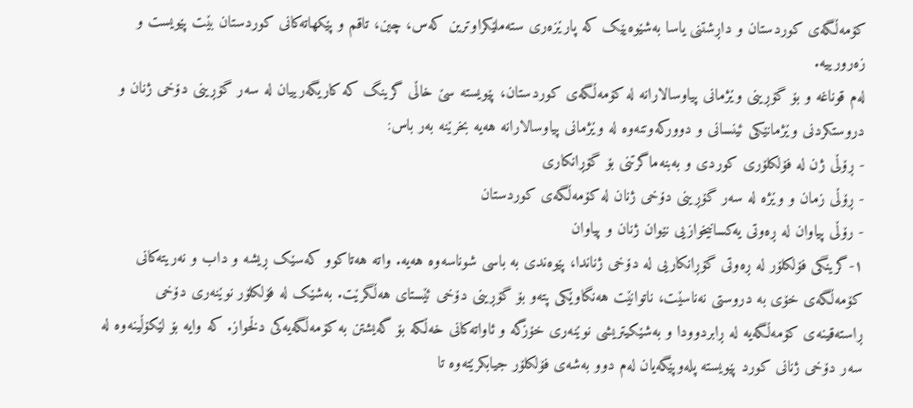کۆمەڵگەی کوردستان و داڕشتنی یاسا بەشێوەیێک کە پارێزەری ستەملێکراوترین کەس، چین، تاقم و پێکهاتەکانی کوردستان بێت پێویست و زەرورییە.
لەم قوناغە و بۆ گۆڕینی وێژمانی پیاوسالارانە لە کۆمەڵگەی کوردستان، پێویستە سێ خاڵی گرینگ کە کاریگەرییان لە سەر گۆڕینی دۆخی ژنان و دروستکردنی وێژمانێکی ئینسانی و دوورکەوتنەوە لە وێژمانی پیاوسالارانە هەیە بخرێنە بەر باس:
- ڕۆڵی ژن لە فۆلکلۆری کوردی و بەبنەماگرتنی بۆ گۆڕانکاری
- ڕۆڵی زمان و وێژە لە سەر گۆڕینی دۆخی ژنان لە کۆمەڵگەی کوردستان
- رۆڵی پیاوان لە ڕەوتی یەکسانیخوازیی نێوان ژنان و پیاوان
١-گرینگی فۆلکلۆر لە ڕەوتی گۆڕانکاریی لە دۆخی ژناندا، پێوەندی بە باسی شوناسەوە هەیە. واتە هەتاکوو کەسێک ڕیشە و داب و نەریتەکانی کۆمەڵگەی خۆی بە دروستی نەناسێت، ناتوانێت هەنگاوێکی پتەو بۆ گۆڕینی دۆخی ئێستای هەڵگرێت. بەشێک لە فۆلکلۆر نوێنەری دۆخی ڕاستەقینەی کۆمەڵگەیە لە ڕابردوودا و بەشێکیتریشی نوێنەری خۆزگە و ئاواتەکانی خەڵکە بۆ گەیشتن بە کۆمەڵگەیەکی دڵخواز. کە وایە بۆ لێکۆڵینەوە لە سەر دۆخی ژنانی کورد پێویستە پلەوپێگەیان لەم دوو بەشەی فۆلکلۆر جیابکرێتەوە تا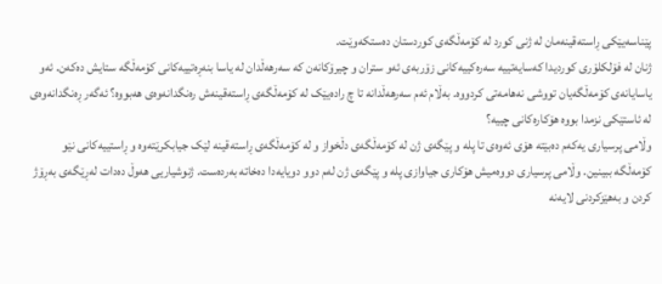پێناسەیێکی ڕاستەقینەمان لە ژنی کورد لە کۆمەڵگەی کوردستان دەستکەوێت.
ژنان لە فۆلکلۆری کوردیدا کەسایەتییە سەرەکییەکانی زۆربەی ئەو ستران و چیرۆکانەن کە سەرهەڵدان لە یاسا بنەڕەتییەکانی کۆمەڵگە ستایش دەکەن. ئەو یاسایانەی کۆمەڵگەیان تووشی نەهامەتی کردووە. بەڵام ئەم سەرهەڵدانە تا چ رادەیێک لە کۆمەڵگەی ڕاستەقینەش رەنگدانەوەی هەبووە؟ ئەگەر ڕەنگدانەوەی لە ئاستێکی نزمدا بووە هۆکارەکانی چییە؟
وڵامی پرسیاری یەکەم دەبێتە هۆی ئەوەی تا پلە و پێگەی ژن لە کۆمەڵگەی دڵخواز و لە کۆمەڵگەی ڕاستەقینە لێک جیابکرێتەوە و ڕاستییەکانی نێو کۆمەڵگە ببینین. وڵامی پرسیاری دووەمیش هۆکاری جیاوازی پلە و پێگەی ژن لەم دوو دویایەدا دەخاتە بەردەست. ژنوشیاریی هەوڵ دەدات لەڕێگەی بەڕۆژ کردن و بەهێزکردنی لایەنە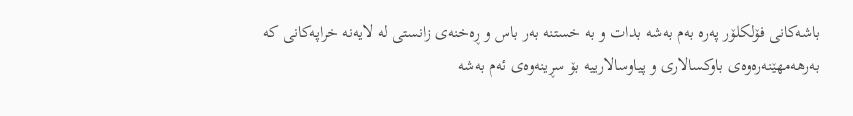باشەکانی فۆلکلۆر پەرە بەم بەشە بدات و بە خستنە بەر باس و ڕەخنەی زانستی لە لایەنە خراپەکانی کە بەرهەمهێنەرەوەی باوکسالاری و پیاوسالارییە بۆ سڕینەوەی ئەم بەشە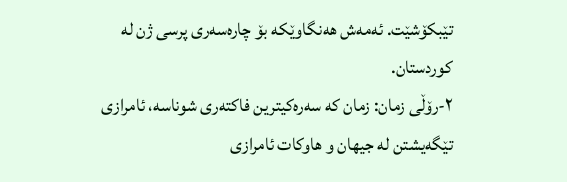تێبکۆشێت. ئەمەش هەنگاوێکە بۆ چارەسەری پرسی ژن لە کوردستان.
٢-رۆڵی زمان: زمان کە سەرەکیترین فاکتەری شوناسە، ئامرازی تێگەیشتن لە جیهان و هاوکات ئامرازی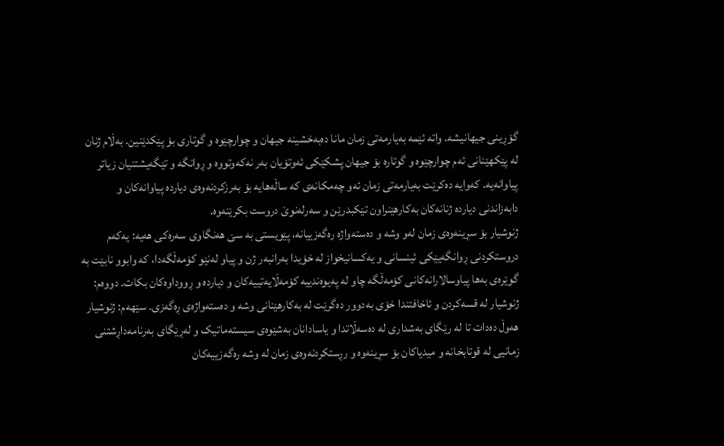گۆڕینی جیهانیشە. واتە ئێمە بەیارمەتی زمان مانا دەبەخشینە جیهان و چوارچێوە و گوتاری بۆ پێکدێنین. بەڵام ژنان لە پێکهێنانی ئەم چوارچێوە و گوتارە بۆ جیهان پشکێکی ئەوتۆیان بەر نەکەوتووە و ڕوانگە و تێگەیشتنیان زیاتر پیاوانەیە. کەوایە دەکرێت بەیارمەتی زمان ئەو چەمکانەی کە ساڵەهایە بۆ بەرزکردنەوەی دیاردە پیاوانەکان و دابەزاندنی دیاردە ژنانەکان بەکارهێنراون تێکبدرێن و سەرلەنوێ دروست بکرێنەوە.
ژنوشیار بۆ سڕینەوەی زمان لەو وشە و دەستەواژە رەگەزییانە، پێویستی بە سێ هەنگاوی سەرەکی هەیە: یەکەم دروستکردنی ڕوانگەیێکی ئینسانی و یەکسانیخواز لە خۆیدا بەرانبەر ژن و پیاو لەنێو کۆمەڵگەدا، کە وابوو نابێت بە گوێرەی بەها پیاوسالارانەکانی کۆمەڵگە چاو لە پەیوەندییە کۆمەڵایەتییەکان و دیاردە و ڕووداوەکان بکات. دووەم: ژنوشیار لە قسەکردن و ئاخافتندا خۆی بەدوور دەگرێت لە بەکارهێنانی وشە و دەستەواژەی ڕەگەزی. سێهەم: ژنوشیار هەوڵ دەدات تا لە رێگای بەشداری لە دەسەڵاتدا و یاسادانان بەشێوەی سیستەماتیک و لەڕێگای بەرنامەداڕشتنی زمانیی لە قوتابخانە و میدیاکان بۆ سڕینەوە و رڕستکردنەوەی زمان لە وشە رەگەزییەکان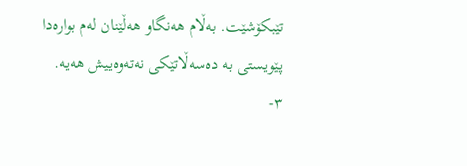تێبکۆشێت. بەڵام هەنگاو هەڵێنان لەم بوارەدا پێویستی بە دەسەڵاتێکی نەتەوەییش هەیە.
٣-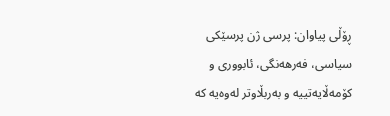ڕۆڵی پیاوان: پرسی ژن پرسێکی سیاسی، فەرهەنگی، ئابووری و کۆمەڵایەتییە و بەربڵاوتر لەوەیە کە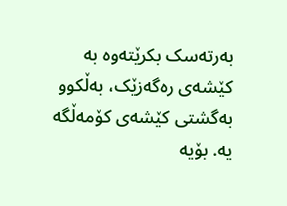بەرتەسک بکرێتەوە بە کێشەی رەگەزێک، بەڵکوو بەگشتی کێشەی کۆمەڵگە یە. بۆیە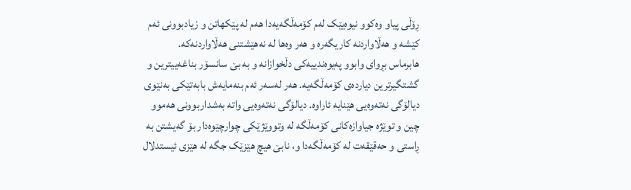ڕۆڵی پیاو وەکوو نیوەیێک لەم کۆمەڵگەیەدا هەم لە پێکهاتن و زیادبوونی ئەم کێشە و هەڵاواردنە کاریگەرە و هەر وەها لە نەهێشتنی هەڵاواردنەکە.
هابرماس بڕوای وابوو پەیوەندییەکی دڵخوازانە و بە بێ سانسۆر بناغەییترین و گشتگیرترین دیاردەی کۆمەڵگەیە. هەر لەسەر ئەم بنەمایەش بابەتێکی بەنێوی دیالۆگی نەتەوەیی هێنایە ئاراوە. دیالۆگی نەتەوەیی واتە بەشداربوونی هەموو چین و توێژە جیاوازەکانی کۆمەڵگە لە وتووێژێکی چوارچێوەدار بۆ گەیشتن بە ڕاستی و حەقێقەت لە کۆمەڵگەدا و، نابێ هیچ هێزێک جگە لە هێزی ئیستدلال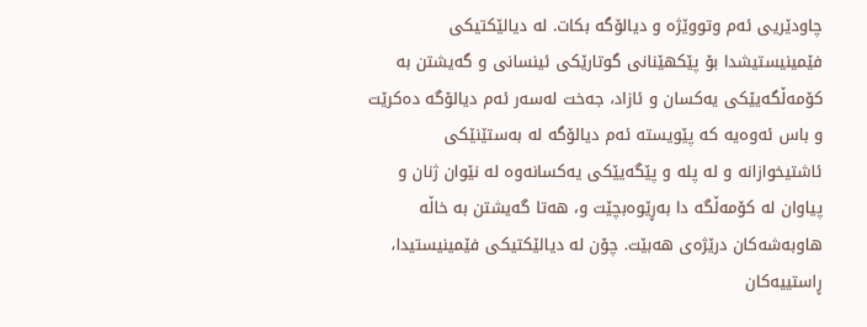چاودێریی ئەم وتووێژە و دیالۆگە بکات. لە دیالێکتیکی فێمینیستیشدا بۆ پێکهێنانی گوتارێکی ئینسانی و گەیشتن به کۆمەڵگەیێکی یەکسان و ئازاد، جەخت لەسەر ئەم دیالۆگە دەکرێت و باس ئەوەیە کە پێويستە ئەم دیالۆگە لە بەستێنێکی ئاشتیخوازانە و لە پلە و پێگەیێکی یەکسانەوە لە نێوان ژنان و پیاوان لە کۆمەڵگە دا بەڕێوەبچێت و، هەتا گەیشتن بە خاڵە هاوبەشەکان درێژەی هەبێت. چۆن لە دیالێکتیکی فێمینیستیدا، ڕاستییەکان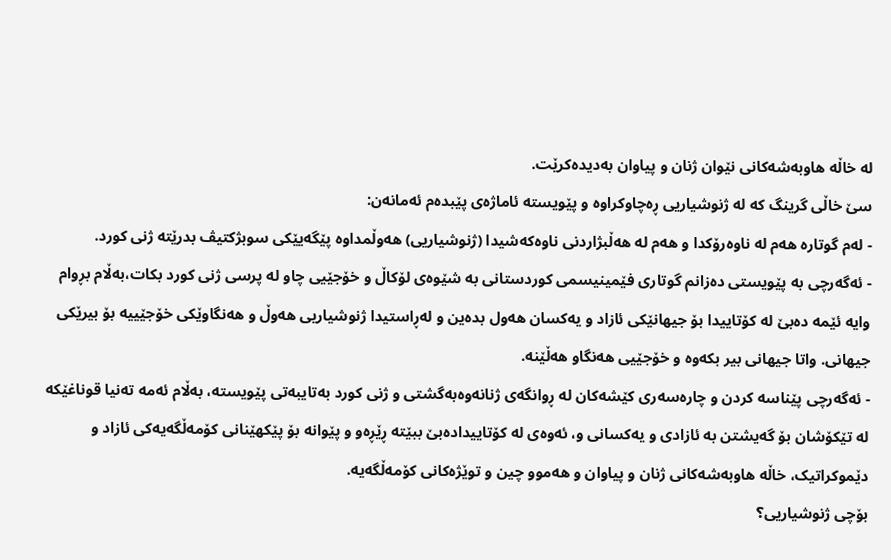لە خاڵە هاوبەشەکانی نێوان ژنان و پیاوان بەدیدەکرێت.
سێ خاڵی گرینگ کە لە ژنوشیاریی ڕەچاوکراوە و پێویستە ئاماژەی پێبدەم ئەمانەن:
- لەم گوتارە هەم لە ناوەرۆکدا و هەم لە هەڵبژاردنی ناوەکەشیدا (ژنوشیاریی) هەوڵمداوە پێگەیێکی سوبژکتیڤ بدرێتە ژنی کورد.
- ئەگەرچی بە پێویستی دەزانم گوتاری فێمینیسمی کوردستانی بە شێوەی لۆکاڵ و خۆجێیی چاو لە پرسی ژنی کورد بکات،بەڵام بڕوام وایە ئێمە دەبێ لە کۆتاییدا بۆ جیهانێکی ئازاد و یەکسان هەول بدەین و لەڕاستیدا ژنوشیاریی هەوڵ و هەنگاوێکی خۆجێییە بۆ بیرێکی جیهانی. واتا جیهانی بیر بکەوە و خۆجێیی هەنگاو هەڵێنە.
- ئەگەرچی پێناسە کردن و چارەسەری کێشەکان لە ڕوانگەی ژنانەوەبەگشتی و ژنی کورد بەتایبەتی پێویستە، بەڵام ئەمە تەنیا قوناغێکە لە تێکۆشان بۆ گەیشتن بە ئازادی و یەکسانی و، ئەوەی لە کۆتاییدادەبێ ببێتە ڕێڕەو و پێوانە بۆ پێکهێنانی کۆمەڵگەیەکی ئازاد و دێموکراتیک، خاڵە هاوبەشەکانی ژنان و پیاوان و هەموو چین و توێژەکانی کۆمەڵگەیە.
بۆچی ژنوشیاریی؟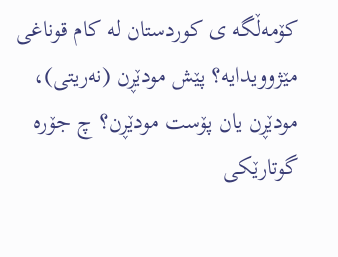کۆمەڵگە ی کوردستان لە کام قوناغی مێژوویدایە؟ پێش مودێڕن (نەریتی)، مودێڕن یان پۆست مودێڕن؟ چ جۆرە گوتارێکی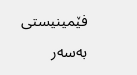فێمینیستی بەسەر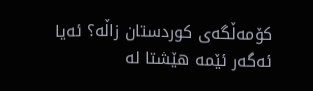کۆمەڵگەی کوردستان زاڵە؟ ئەیا ئەگەر ئێمە هێشتا لە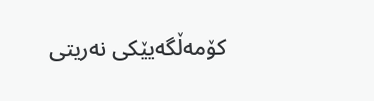کۆمەڵگەیێکی نەریتی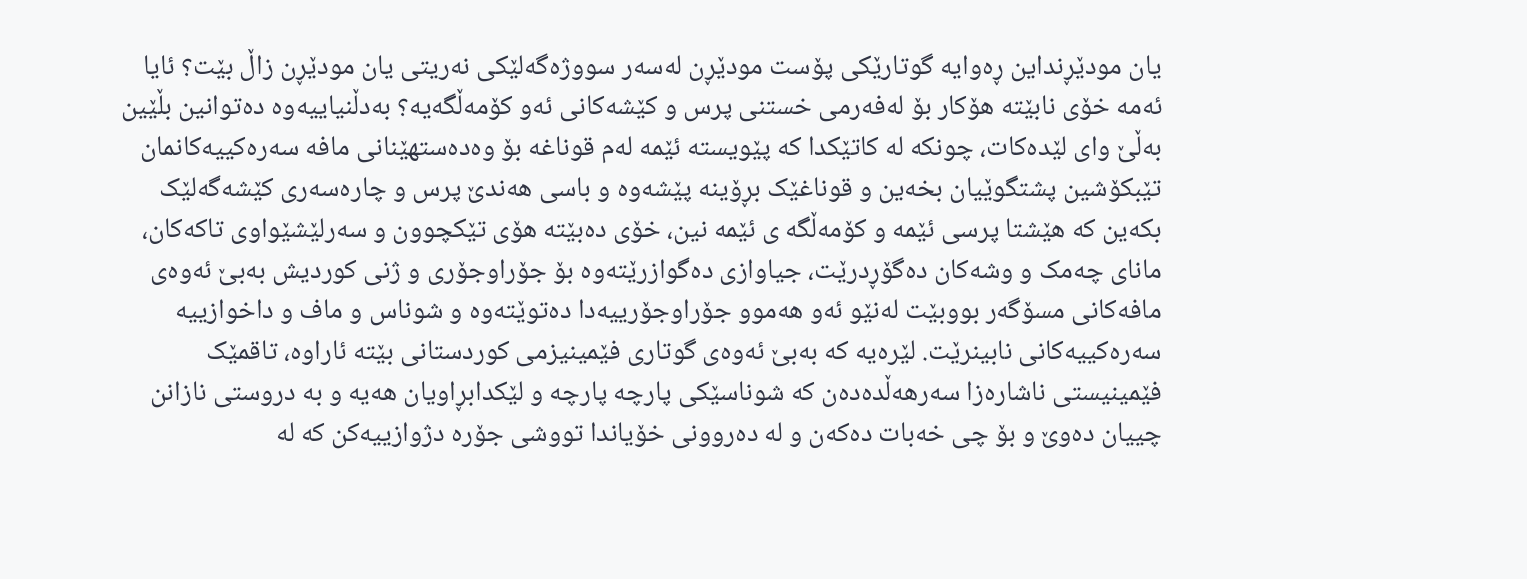یان مودێڕنداین ڕەوایە گوتارێکی پۆست مودێڕن لەسەر سووژەگەلێکی نەریتی یان مودێڕن زاڵ بێت؟ ئایا ئەمە خۆی نابێتە هۆکار بۆ لەفەرمی خستنی پرس و کێشەکانی ئەو کۆمەڵگەیە؟ بەدڵنیاییەوە دەتوانین بڵێین بەڵێ وای لێدەکات، چونکە لە کاتێکدا کە پێویستە ئێمە لەم قوناغە بۆ وەدەستهێنانی مافە سەرەکییەکانمان تێبکۆشین پشتگوێیان بخەین و قوناغێک بڕۆینە پێشەوە و باسی هەندێ پرس و چارەسەری کێشەگەلێک بکەین کە هێشتا پرسی ئێمە و کۆمەڵگە ی ئێمە نین، خۆی دەبێتە هۆی تێکچوون و سەرلێشێواوی تاکەکان، مانای چەمک و وشەکان دەگۆڕدرێت، جیاوازی دەگوازرێتەوە بۆ جۆراوجۆری و ژنی کوردیش بەبێ ئەوەی مافەکانی مسۆگەر بووبێت لەنێو ئەو هەموو جۆراوجۆرییەدا دەتوێتەوە و شوناس و ماف و داخوازییە سەرەکییەکانی نابینرێت. لێرەیە کە بەبێ ئەوەی گوتاری فێمینیزمی کوردستانی بێتە ئاراوە، تاقمێک فێمینیستی ناشارەزا سەرهەڵدەدەن کە شوناسێکی پارچە پارچە و لێکدابڕاویان هەیە و بە دروستی نازانن چییان دەوێ و بۆ چی خەبات دەکەن و لە دەروونی خۆیاندا تووشی جۆرە دژوازییەکن کە لە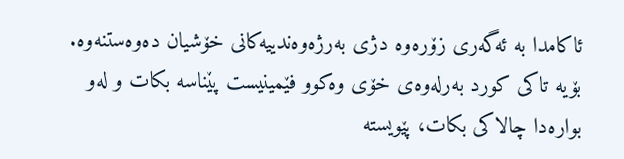ئاکامدا بە ئەگەری زۆرەوە دژی بەرژەوەندییەکانی خۆشیان دەوەستنەوە.
بۆیە تاکی کورد بەرلەوەی خۆی وەکوو فێمینیست پێناسە بکات و لەو بوارەدا چالاکی بکات، پێویستە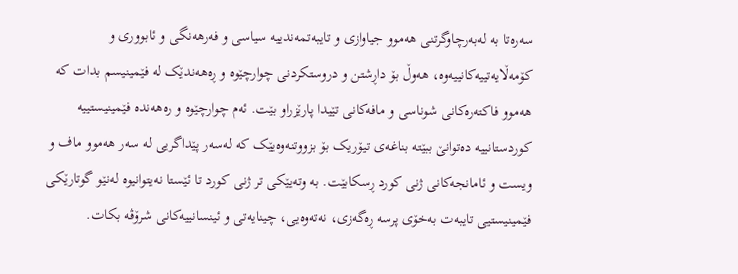سەرەتا بە لەبەرچاوگرتنی هەموو جیاوازی و تایبەتمەندییە سیاسی و فەرهەنگی و ئابووری و کۆمەڵایەتییەکانییەوە، هەوڵ بۆ داڕشتن و دروستکردنی چوارچێوە و ڕەهەندێک لە فێمینیسم بدات کە هەموو فاکتەرەکانی شوناسی و مافەکانی تێیدا پارێزراو بێت. ئەم چوارچێوە و رەهەندە فێمینیستییە کوردستانییە دەتوانێ ببێتە بناغەی تیۆریک بۆ بزووتنەوەیێک کە لەسەر پێداگریی لە سەر هەموو ماف و ویست و ئامانجەکانی ژنی کورد ڕسکابێت. بە وتەیێکی تر ژنی کورد تا ئێستا نەیتوانیوە لەنێو گوتارێکی فێمینیستیی تایبەت بەخۆی پرسە ڕەگەزی، نەتەوەیی، چینایەتی و ئینسانییەکانی شرۆڤە بکات.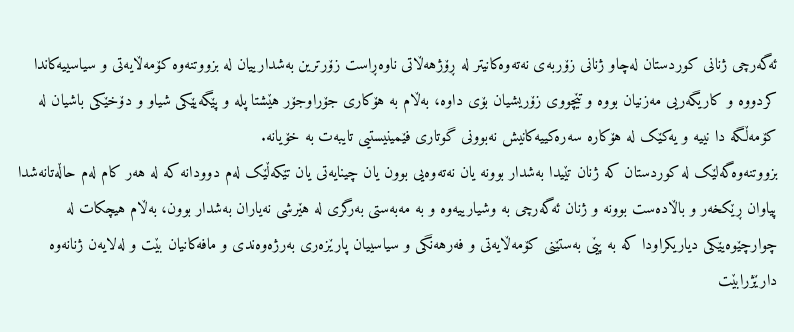ئەگەرچی ژنانی کوردستان لەچاو ژنانی زۆربەی نەتەوەکانیتر لە ڕۆژهەڵاتی ناوەڕاست زۆرترین بەشدارییان لە بزووتنەوە کۆمەڵایەتی و سیاسییەکاندا کردووە و کاریگەریی مەزنیان بووە و تێچووی زۆریشیان بۆی داوە، بەڵام بە هۆکاری جۆراوجۆر هێشتا پلە و پێگەیێکی شیاو و دۆخێکی باشیان لە کۆمەڵگە دا نییە و یەکێک لە هۆکارە سەرەکییەکانیش نەبوونی گوتاری فێمینیستیی تایبەت بە خۆیانە.
بزووتنەوەگەلێک لە کوردستان کە ژنان تێیدا بەشدار بوونە یان نەتەوەیی بوون یان چینایەتی یان تێکەڵێک لەم دوودانە کە لە هەر کام لەم حاڵەتانەشدا پیاوان ڕێکخەر و باڵادەست بوونە و ژنان ئەگەرچی بە وشیارییەوە و بە مەبەستی بەرگری لە هێرشی نەیاران بەشدار بوون، بەڵام هیچکات لە چوارچێوەیێکی دیاریکراودا کە بە پێی بەستێنی کۆمەڵایەتی و فەرهەنگی و سیاسییان پارێزەری بەرژەوەندی و مافەکانیان بێت و لەلایەن ژنانەوە دارێژرابێت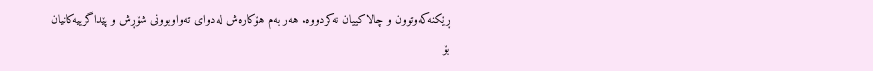ڕێکنەکەوتوون و چالاکییان نەکردووە. هەر بەم هۆکارەش لەدوای تەواوبوونی شۆڕش و پێداگرییەکانیان بۆ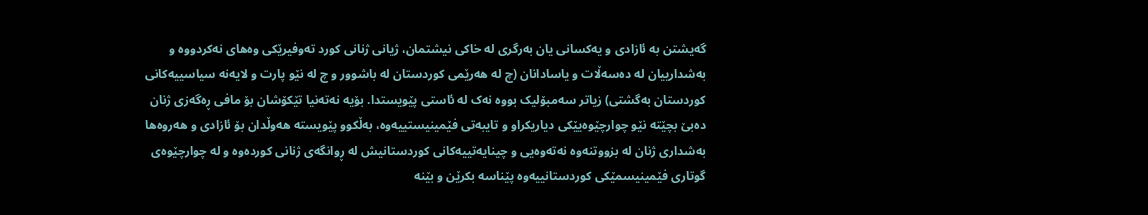گەیشتن بە ئازادی و یەکسانی یان بەرگری لە خاکی نیشتمان، ژیانی ژنانی کورد تەوفیرێکی وەهای نەکردووە و بەشدارییان لە دەسەڵات و یاسادانان (چ لە هەرێمی کوردستان لە باشوور و چ لە نێو پارت و لایەنە سیاسییەکانی کوردستان بەگشتی) زیاتر سەمبۆلیک بووە نەک لە ئاستی پێویستدا. بۆیە نەتەنیا تێکۆشان بۆ مافی ڕەگەزی ژنان دەبێ بچێتە نێو چوارچێوەیێکی دیاریکراو و تایبەتی فێمینیستییەوە، بەڵکوو پێویستە هەوڵدان بۆ ئازادی و هەروەها بەشداری ژنان لە بزووتنەوە نەتەوەیی و چینایەتییەکانی کوردستانیش لە ڕوانگەی ژنانی کوردەوە و لە چوارچێوەی گوتاری فێمینیسمێکی کوردستانییەوە پێناسە بکرێن و بێنە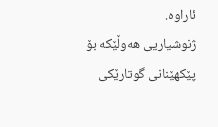ئاراوە.
ژنوشیاریی هەوڵێکە بۆ پێکهێنانی گوتارێکی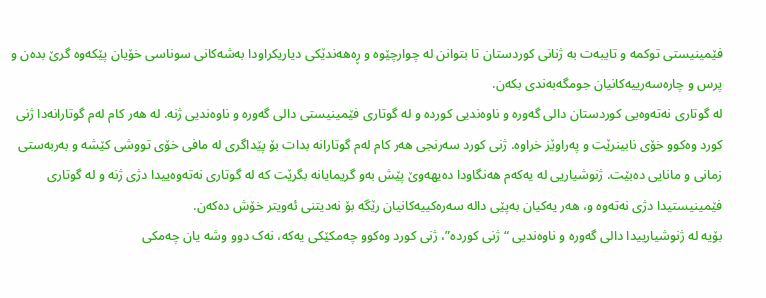فێمینیستی توکمە و تایبەت بە ژنانی کوردستان تا بتوانن لە چوارچێوە و ڕەهەندێکی دیاریکراودا بەشەکانی سوناسی خۆیان پێکەوە گرێ بدەن و پرس و چارەسەرییەکانیان جومگەبەندی بکەن.
لە گوتاری نەتەوەیی کوردستان دالی گەورە و ناوەندیی کوردە و لە گوتاری فێمینیستی دالی گەورە و ناوەندیی ژنە. لە هەر کام لەم گوتارانەدا ژنی کورد وەکوو خۆی نابینرێت و پەراوێز خراوە. ژنی کورد سەرنجی هەر کام لەم گوتارانە بدات بۆ پێداگری لە مافی خۆی تووشی کێشە و بەربەستی زمانی و مانایی دەبێت. ژنوشیاریی لە یەکەم هەنگاودا دەیهەوێ پێش بەو گریمایانە بگرێت کە لە گوتاری نەتەوەییدا دژی ژنە و لە گوتاری فێمینیستیدا دژی نەتەوە و، هەر یەکیان بەپێی دالە سەرەکییەکانیان رێگە بۆ نەدیتنی ئەویتر خۆش دەکەن.
بۆیە لە ژنوشیارییدا دالی گەورە و ناوەندیی “ژنی کوردە”، ژنی کورد وەکوو چەمکێکی یەکە، نەک دوو وشە یان چەمکی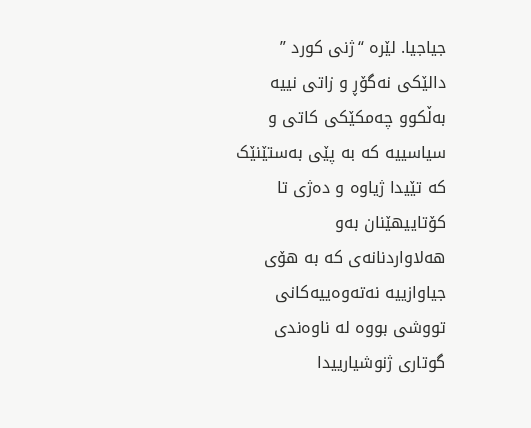جیاجیا. لێرە “ژنی کورد ” دالێکی نەگۆڕ و زاتی نییە بەڵکوو چەمکێکی کاتی و سیاسییە کە بە پێی بەستێنێک کە تێیدا ژیاوە و دەژی تا کۆتاییهێنان بەو هەلاواردنانەی کە بە هۆی جیاوازییە نەتەوەییەکانی تووشی بووە لە ناوەندی گوتاری ژنوشیارییدا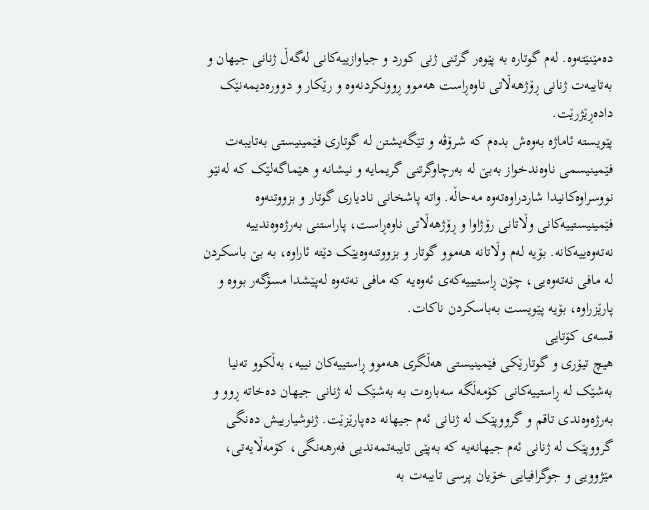دەمێنێتەوە. لەم گوتارە بە پێوەر گرتنی ژنی کورد و جیاوازییەکانی لەگەڵ ژنانی جیهان و بەتایبەت ژنانی ڕۆژهەڵاتی ناوەڕاست هەموو ڕوونکردنەوە و رێکار و دوورەدیمەنێک دادەڕێژرێت.
پێویستە ئاماژە بەوەش بدەم کە شرۆڤە و تێگەیشتن لە گوتاری فێمینیستی بەتایبەت فێمینیسمی ناوەندخواز بەبێ لە بەرچاوگرتنی گریمایە و نیشانە و هێماگەلێک کە لەنێو نووسراوەکانیدا شاردراوەتەوە مەحاڵە. واتە پاشخانی نادیاری گوتار و بزووتنەوە فێمینیستییەکانی وڵاتانی رۆژاوا و ڕۆژهەڵاتی ناوەڕاست، پاراستنی بەرژەوەندییە نەتەوەییەکانە. بۆیە لەم وڵاتانە هەموو گوتار و بزووتنەوەیێک دێتە ئاراوە، بە بێ باسکردن لە مافی نەتەوەیی، چۆن ڕاستیییەکەی ئەوەیە کە مافی نەتەوە لەپێشدا مسۆگەر بووە و پارێزراوە، بۆیە پێویست بەباسکردن ناکات.
قسەی کۆتایی
هیچ تیۆری و گوتارێکی فێمینیستی هەڵگری هەموو ڕاستییەکان نییە، بەڵکوو تەنیا بەشێک لە ڕاستییەکانی کۆمەڵگە سەبارەت بە بەشێک لە ژنانی جیهان دەخاتە ڕوو و بەرژەوەندی تاقم و گرووپێک لە ژنانی ئەم جیهانە دەپارێزێت. ژنوشیارییش دەنگی گرووپێک لە ژنانی ئەم جیهانەیە کە بەپێی تایبەتمەندیی فەرهەنگی، کۆمەڵایەتی، مێژوویی و جوگرافیایی خۆیان پرسی تایبەت بە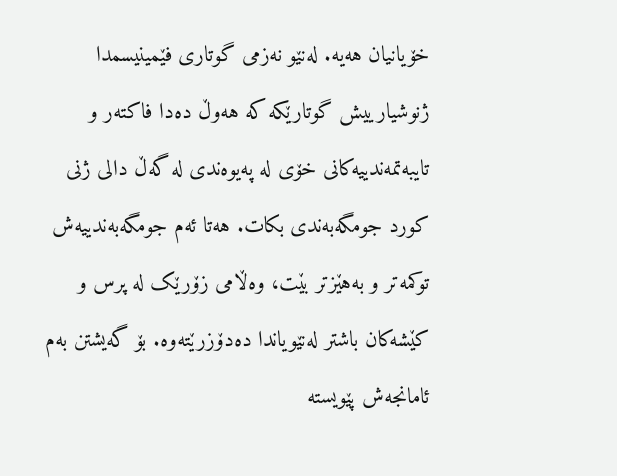خۆیانیان هەیە. لەنێو نەزمی گوتاری فێمینیسمدا ژنوشیارییش گوتارێکە کە هەوڵ دەدا فاکتەر و تایبەتمەندییەکانی خۆی لە پەیوەندی لە گەڵ دالی ژنی کورد جومگەبەندی بکات. هەتا ئەم جومگەبەندییەش توکمەتر و بەهێزتر بێت، وەڵامی زۆرێک لە پرس و کێشەکان باشتر لەنێویاندا دەدۆزرێتەوە. بۆ گەیشتن بەم ئامانجەش پێویستە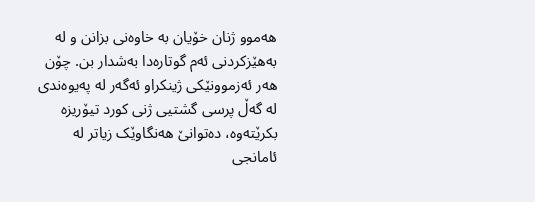هەموو ژنان خۆیان بە خاوەنی بزانن و لە بەهێزکردنی ئەم گوتارەدا بەشدار بن. چۆن هەر ئەزموونێکی ژینکراو ئەگەر لە پەیوەندی لە گەڵ پرسی گشتیی ژنی کورد تیۆریزە بکرێتەوە، دەتوانێ هەنگاوێک زیاتر لە ئامانجی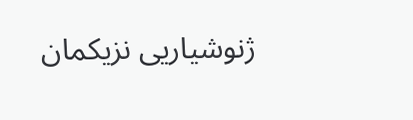ژنوشیاریی نزیکمان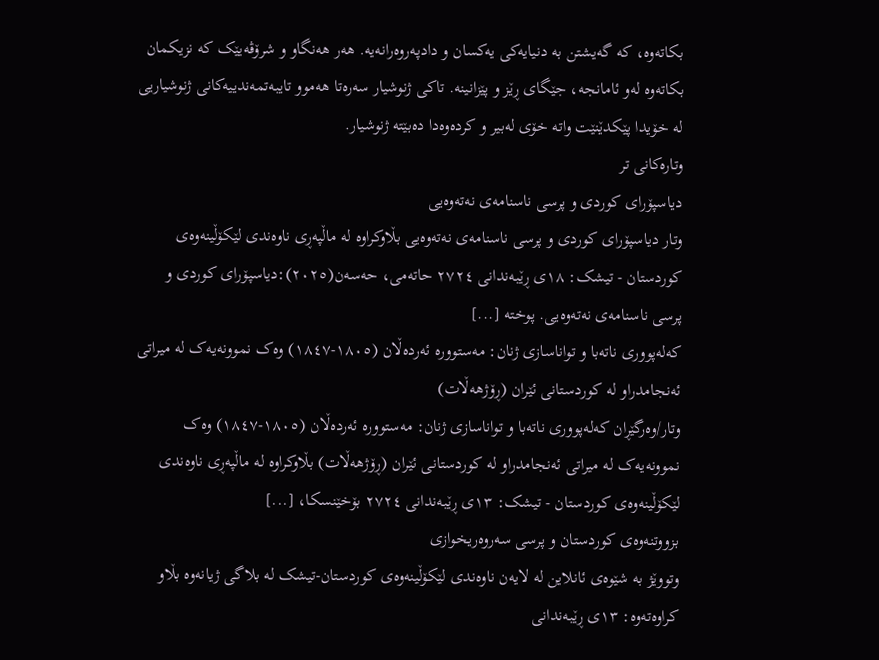بکاتەوە، کە گەیشتن بە دنیایەکی یەکسان و دادپەروەرانەیە. هەر هەنگاو و شرۆڤەیێک کە نزیکمان بکاتەوە لەو ئامانجە، جێگای ڕێز و پێزانینە. تاکی ژنوشیار سەرەتا هەموو تایبەتمەندییەکانی ژنوشیاریی لە خۆیدا پێکدێنێت واتە خۆی لەبیر و کردەوەدا دەبێتە ژنوشیار.
وتارەکانی تر
دیاسپۆرای کوردی و پرسی ناسنامەی نەتەوەیی
وتار دیاسپۆرای کوردی و پرسی ناسنامەی نەتەوەیی بڵاوکراوە لە ماڵپەڕی ناوەندی لێکۆڵینەوەی کوردستان - تیشک: ١٨ی ڕێبەندانی ٢٧٢٤ حاتەمی، حەسەن(٢٠٢٥):دیاسپۆرای کوردی و پرسی ناسنامەی نەتەوەیی. پوختە [...]
کەلەپووری ناتەبا و تواناسازی ژنان: مەستوورە ئەردەڵان (١٨٠٥-١٨٤٧) وەک نموونەیەک لە میراتی ئەنجامدراو لە کوردستانی ئێران (ڕۆژهەڵات)
وتار/وەرگێڕان کەلەپووری ناتەبا و تواناسازی ژنان: مەستوورە ئەردەڵان (١٨٠٥-١٨٤٧) وەک نموونەیەک لە میراتی ئەنجامدراو لە کوردستانی ئێران (ڕۆژهەڵات) بڵاوکراوە لە ماڵپەڕی ناوەندی لێکۆڵینەوەی کوردستان - تیشک: ١٣ی ڕێبەندانی ٢٧٢٤ بۆخێنسکا، [...]
بزووتنەوەی کوردستان و پرسی سەروەریخوازی
وتووێژ بە شێوەی ئانلاین لە لایەن ناوەندی لێکۆڵینەوەی کوردستان-تیشک لە بلاگی ژیانەوە بڵاو کراوەتەوە: ١٣ی ڕێبەندانی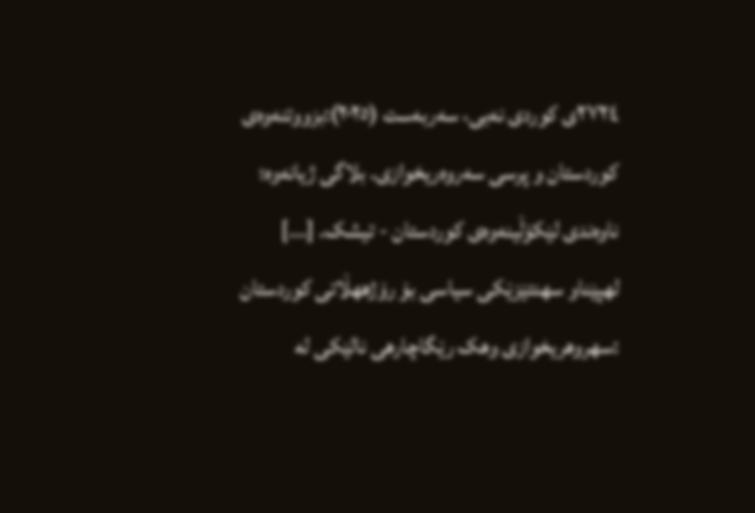٢٧٢٤ی کوردی نەبی، سەربەست (٢٠٢٥):بزووتنەوەی کوردستان و پرسی سەروەریخوازی. بلاگی ژیانەوە؛ ناوەندی لێکۆڵینەوەی کوردستان - تیشک. [...]
لهپێناو سهنتێزێکی سیاسی بۆ رۆژههڵاتی کوردستان :سهروهریخوازی وهک رێگاچارهی نالێکی له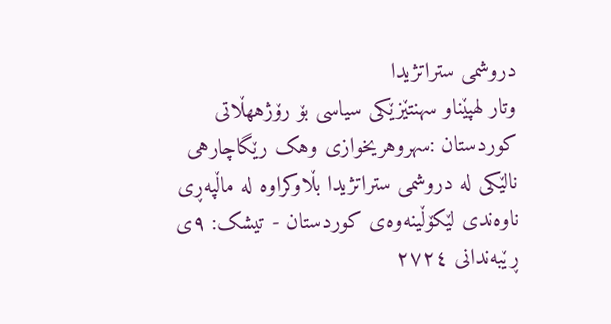دروشمی ستراتژیدا
وتار لهپێناو سهنتێزێکی سیاسی بۆ رۆژههڵاتی کوردستان :سهروهریخوازی وهک رێگاچارهی نالێکی له دروشمی ستراتژیدا بڵاوکراوە لە ماڵپەڕی ناوەندی لێکۆڵینەوەی کوردستان - تیشک: ٩ی ڕێبەندانی ٢٧٢٤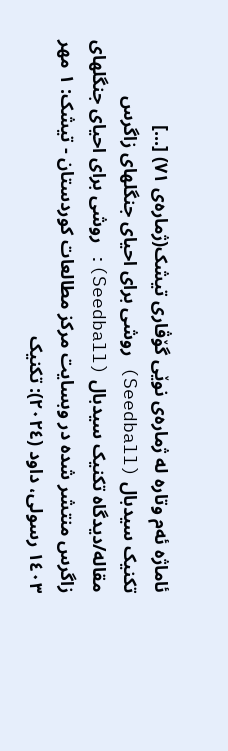ئاماژە ئەم وتارە لە ژمارەی نوێی گۆڤاری تیشک(ژمارەی ۷۱) [...]
تکنیک سیدبال (Seedball) روشی برای احیای جنگلهای زاگرس
مقاله/دیدگاه تکنیک سیدبال (Seedball): روشی برای احیای جنگلهای زاگرس منتشر شده در وبسایت مرکز مطالعات کوردستان - تیشک: ١ مهر ١٤٠٣ رسولی، داود (٢٠٢٤): تکنیک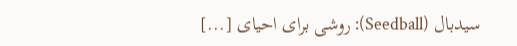سیدبال (Seedball): روشی برای احیای [...]